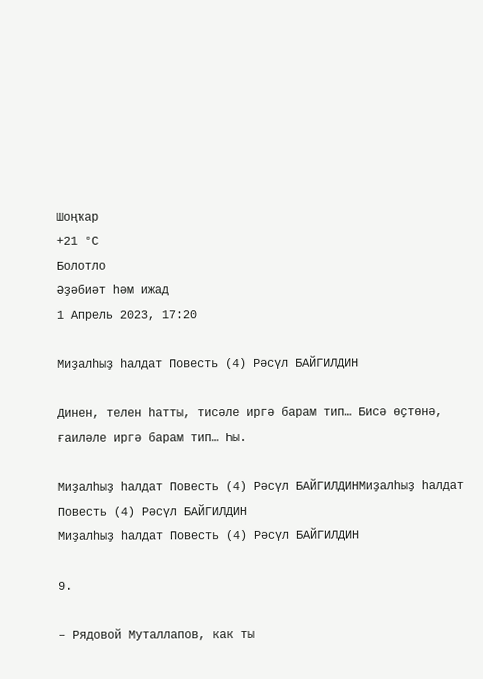Шоңҡар
+21 °С
Болотло
Әҙәбиәт һәм ижад
1 Апрель 2023, 17:20

Миҙалһыҙ һалдат Повесть (4) Рәсүл БАЙГИЛДИН

Динен, телен һатты, тисәле иргә барам тип… Бисә өҫтөнә, ғаиләле иргә барам тип… Һы.

Миҙалһыҙ һалдат Повесть (4) Рәсүл БАЙГИЛДИНМиҙалһыҙ һалдат Повесть (4) Рәсүл БАЙГИЛДИН
Миҙалһыҙ һалдат Повесть (4) Рәсүл БАЙГИЛДИН

9.

– Рядовой Муталлапов, как ты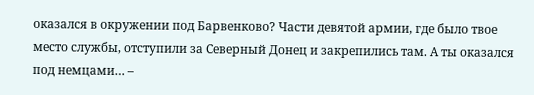оказался в окружении под Барвенково? Части девятой армии, где было твое место службы, отступили за Северный Донец и закрепились там. А ты оказался под немцами… –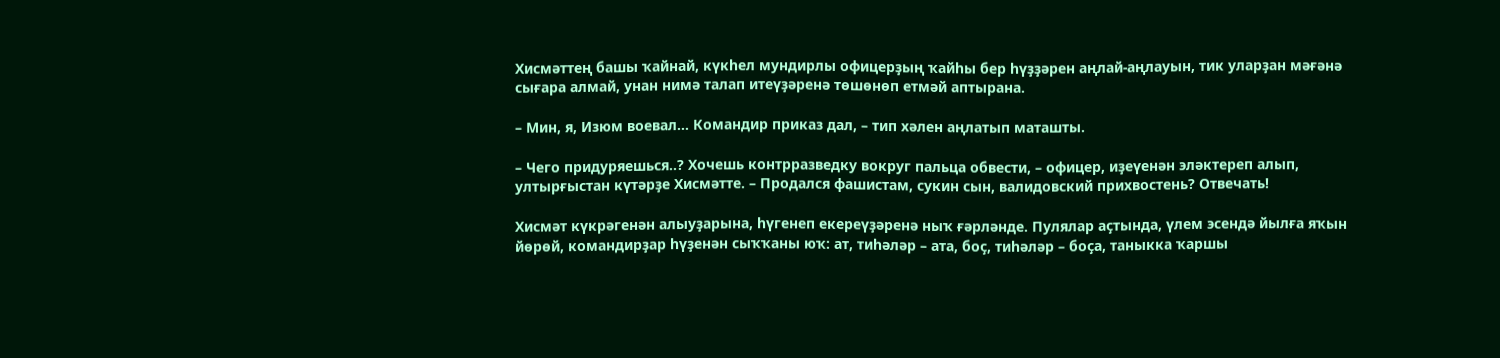Хисмәттең башы ҡайнай, күкһел мундирлы офицерҙың ҡайһы бер һүҙҙәрен аңлай-аңлауын, тик уларҙан мәғәнә сығара алмай, унан нимә талап итеүҙәренә төшөнөп етмәй аптырана.

– Мин, я, Изюм воевал… Командир приказ дал, – тип хәлен аңлатып маташты.

– Чего придуряешься..? Хочешь контрразведку вокруг пальца обвести, – офицер, иҙеүенән эләктереп алып, ултырғыстан күтәрҙе Хисмәтте. – Продался фашистам, сукин сын, валидовский прихвостень? Отвечать!

Хисмәт күкрәгенән алыуҙарына, һүгенеп екереүҙәренә ныҡ ғәрләнде. Пулялар аҫтында, үлем эсендә йылға яҡын йөрөй, командирҙар һүҙенән сыҡҡаны юҡ: ат, тиһәләр – ата, боҫ, тиһәләр – боҫа, таныкка ҡаршы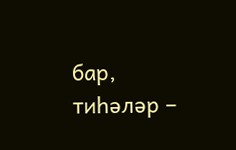бар, тиһәләр –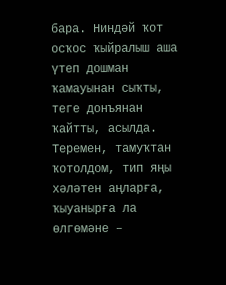бара. Ниндәй ҡот осҡос ҡыйралыш аша үтеп дошман ҡамауынан сыҡты, теге донъянан ҡайтты, асылда. Теремен, тамуҡтан ҡотолдом, тип яңы хәләтен аңларға, ҡыуанырға ла өлгөмәне –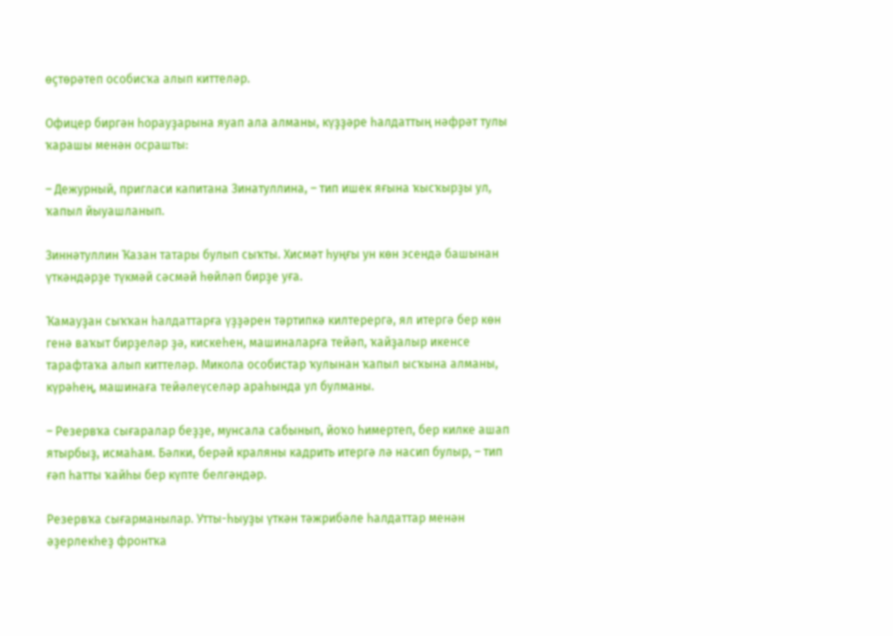өҫтөрәтеп особисҡа алып киттеләр.

Офицер биргән һорауҙарына яуап ала алманы, күҙҙәре һалдаттың нәфрәт тулы ҡарашы менән осрашты:

– Дежурный, пригласи капитана Зинатуллина, – тип ишек яғына ҡысҡырҙы ул, ҡапыл йыуашланып.

Зиннәтуллин Ҡазан татары булып сыҡты. Хисмәт һуңғы ун көн эсендә башынан үткәндәрҙе түкмәй сәсмәй һөйләп бирҙе уға.

Ҡамауҙан сыҡҡан һалдаттарға үҙҙәрен тәртипкә килтерергә, ял итергә бер көн генә ваҡыт бирҙеләр ҙә, кискеһен, машиналарға тейәп, ҡайҙалыр икенсе тарафтаҡа алып киттеләр. Микола особистар ҡулынан ҡапыл ысҡына алманы, күрәһең, машинаға тейәлеүселәр араһында ул булманы.

– Резервҡа сығаралар беҙҙе, мунсала сабынып, йоҡо һимертеп, бер килке ашап ятырбыҙ, исмаһам. Бәлки, берәй краляны кадрить итергә лә насип булыр, – тип ғәп һатты ҡайһы бер күпте белгәндәр.

Резервҡа сығарманылар. Утты-һыуҙы үткән тәжрибәле һалдаттар менән әҙерлекһеҙ фронтҡа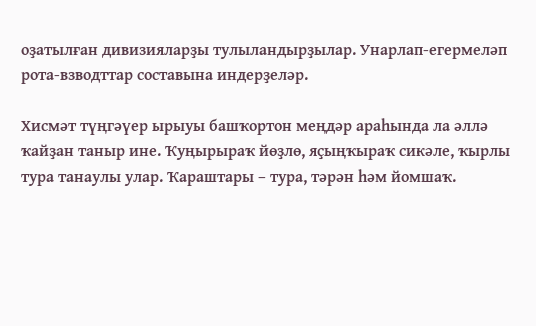оҙатылған дивизияларҙы тулыландырҙылар. Унарлап-егермеләп рота-взводттар составына индерҙеләр.

Хисмәт түңгәүер ырыуы башҡортон меңдәр араһында ла әллә ҡайҙан таныр ине. Ҡуңырыраҡ йөҙлө, яҫыңҡыраҡ сикәле, ҡырлы тура танаулы улар. Ҡараштары – тура, тәрән һәм йомшаҡ.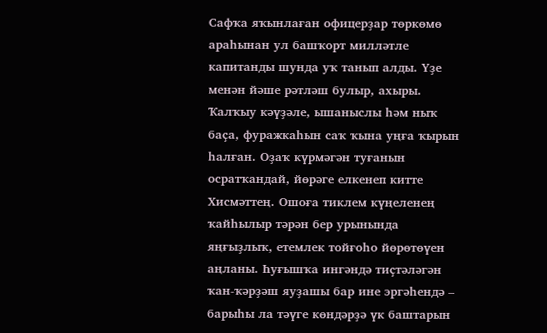Сафҡа яҡынлаған офицерҙар төркөмө араһынан ул башҡорт милләтле капитанды шунда уҡ танып алды. Үҙе менән йәше рәтләш булыр, ахыры. Ҡалҡыу кәүҙәле, ышаныслы һәм ныҡ баҫа, фуражкаһын саҡ ҡына уңға ҡырын һалған. Оҙаҡ күрмәгән туғанын осратҡандай, йөрәге елкенеп китте Хисмәттең. Ошоға тиклем күңеленең ҡайһылыр тәрән бер урынында яңғыҙлыҡ, етемлек тойғоһо йөрөтөүен аңланы. Һуғышҡа ингәндә тиҫтәләгән ҡан-ҡәрҙәш яуҙашы бар ине эргәһендә – барыһы ла тәүге көндәрҙә үк баштарын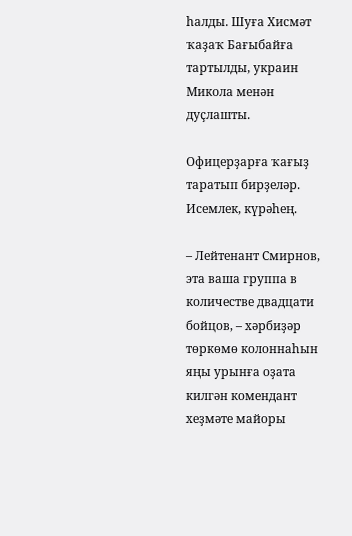һалды. Шуға Хисмәт ҡаҙаҡ Бағыбайға тартылды, украин Микола менән дуҫлашты.

Офицерҙарға ҡағыҙ таратып бирҙеләр. Исемлек, күрәһең.

– Лейтенант Смирнов, эта ваша группа в количестве двадцати бойцов, – хәрбиҙәр төркөмө колоннаһын яңы урынға оҙата килгән комендант хеҙмәте майоры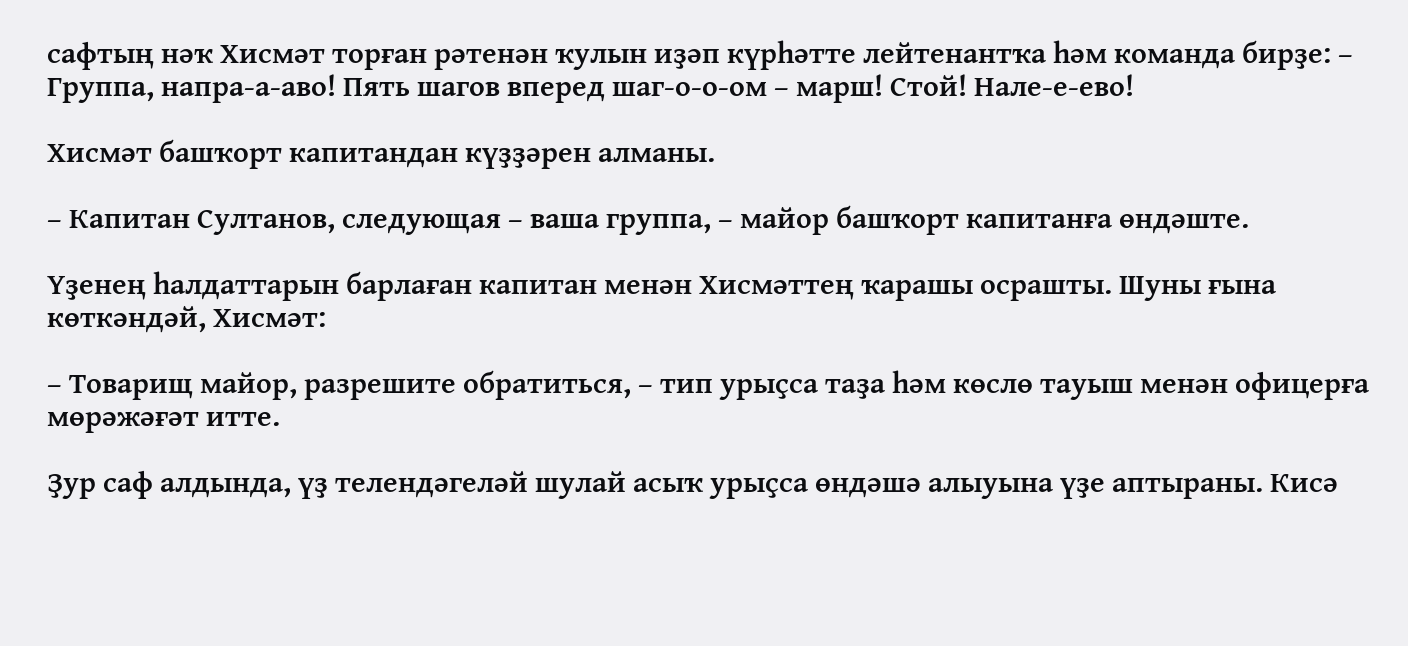сафтың нәҡ Хисмәт торған рәтенән ҡулын иҙәп күрһәтте лейтенантҡа һәм команда бирҙе: – Группа, напра-а-аво! Пять шагов вперед шаг-о-о-ом – марш! Стой! Нале-е-ево!

Хисмәт башҡорт капитандан күҙҙәрен алманы.

– Капитан Султанов, следующая – ваша группа, – майор башҡорт капитанға өндәште.

Үҙенең һалдаттарын барлаған капитан менән Хисмәттең ҡарашы осрашты. Шуны ғына көткәндәй, Хисмәт:

– Товарищ майор, разрешите обратиться, – тип урыҫса таҙа һәм көслө тауыш менән офицерға мөрәжәғәт итте.

Ҙур саф алдында, үҙ телендәгеләй шулай асыҡ урыҫса өндәшә алыуына үҙе аптыраны. Кисә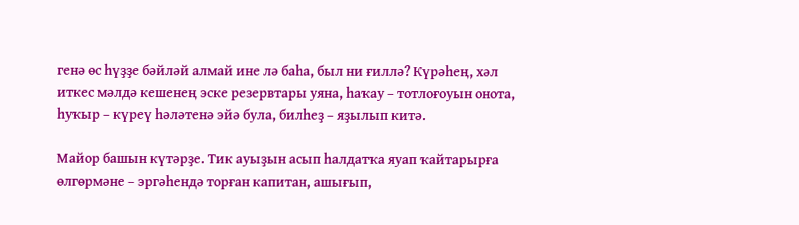генә өс һүҙҙе бәйләй алмай ине лә баһа, был ни ғиллә? Күрәһең, хәл иткес мәлдә кешенең эске резервтары уяна, һаҡау – тотлоғоуын онота, һуҡыр – күреү һәләтенә эйә була, билһеҙ – яҙылып китә.

Майор башын күтәрҙе. Тик ауыҙын асып һалдатҡа яуап ҡайтарырға өлгөрмәне – эргәһендә торған капитан, ашығып,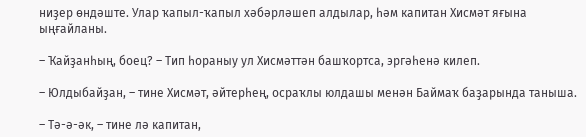ниҙер өндәште. Улар ҡапыл-ҡапыл хәбәрләшеп алдылар, һәм капитан Хисмәт яғына ыңғайланы.

– Ҡайҙанһың, боец? – Тип һораныу ул Хисмәттән башҡортса, эргәһенә килеп.

– Юлдыбайҙан, – тине Хисмәт, әйтерһең, осраҡлы юлдашы менән Баймаҡ баҙарында таныша.

– Тә-ә-әк, – тине лә капитан,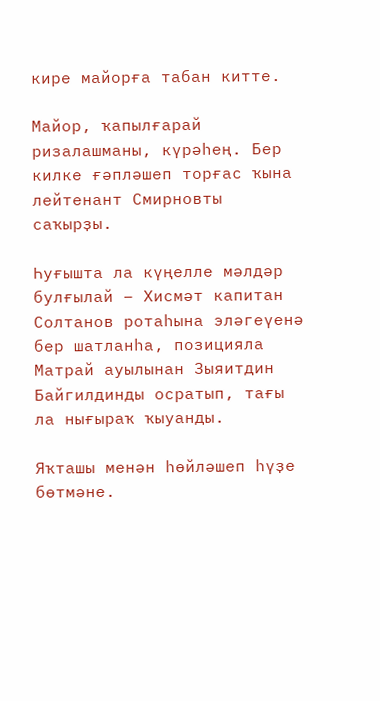кире майорға табан китте.

Майор, ҡапылғарай ризалашманы, күрәһең. Бер килке ғәпләшеп торғас ҡына лейтенант Смирновты саҡырҙы.

Һуғышта ла күңелле мәлдәр булғылай – Хисмәт капитан Солтанов ротаһына эләгеүенә бер шатланһа, позицияла Матрай ауылынан Зыяитдин Байгилдинды осратып, тағы ла нығыраҡ ҡыуанды.

Яҡташы менән һөйләшеп һүҙе бөтмәне.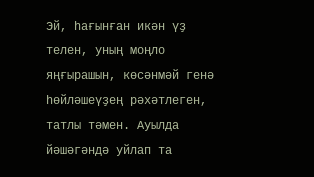Эй, һағынған икән үҙ телен, уның моңло яңғырашын, көсәнмәй генә һөйләшеүҙең рәхәтлеген, татлы тәмен. Ауылда йәшәгәндә уйлап та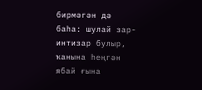бирмәгән дә баһа: шулай зар-интизар булыр, ҡанына һеңгән ябай ғына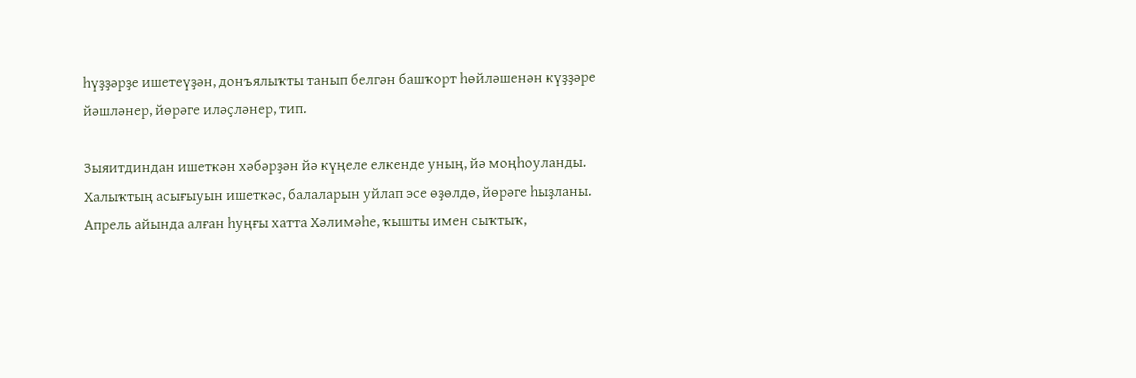һүҙҙәрҙе ишетеүҙән, донъялыҡты танып белгән башҡорт һөйләшенән күҙҙәре йәшләнер, йөрәге иләҫләнер, тип.

Зыяитдиндан ишеткән хәбәрҙән йә күңеле елкенде уның, йә моңһоуланды. Халыҡтың асығыуын ишеткәс, балаларын уйлап эсе өҙөлдө, йөрәге һыҙланы. Апрель айында алған һуңғы хатта Хәлимәһе, ҡышты имен сыҡтыҡ,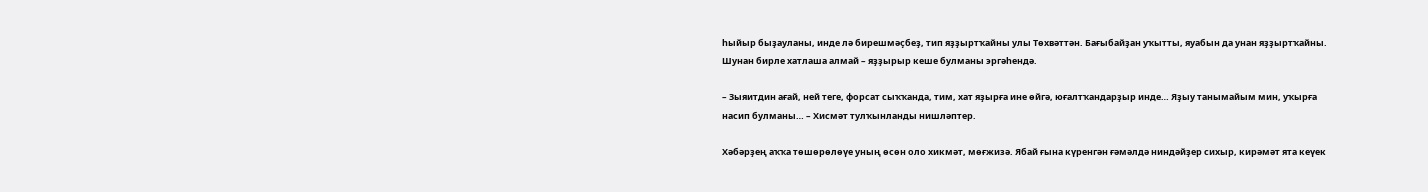һыйыр быҙауланы, инде лә бирешмәҫбеҙ, тип яҙҙыртҡайны улы Төхвәттән. Бағыбайҙан уҡытты, яуабын да унан яҙҙыртҡайны. Шунан бирле хатлаша алмай – яҙҙырыр кеше булманы эргәһендә.

– Зыяитдин ағай, ней теге, форсат сыҡҡанда, тим, хат яҙырға ине өйгә, юғалтҡандарҙыр инде… Яҙыу танымайым мин, уҡырға насип булманы… – Хисмәт тулҡынланды нишләптер.

Хәбәрҙең аҡҡа төшөрөлөүе уның өсөн оло хикмәт, мөғжизә. Ябай ғына күренгән ғәмәлдә ниндәйҙер сихыр, кирәмәт ята кеүек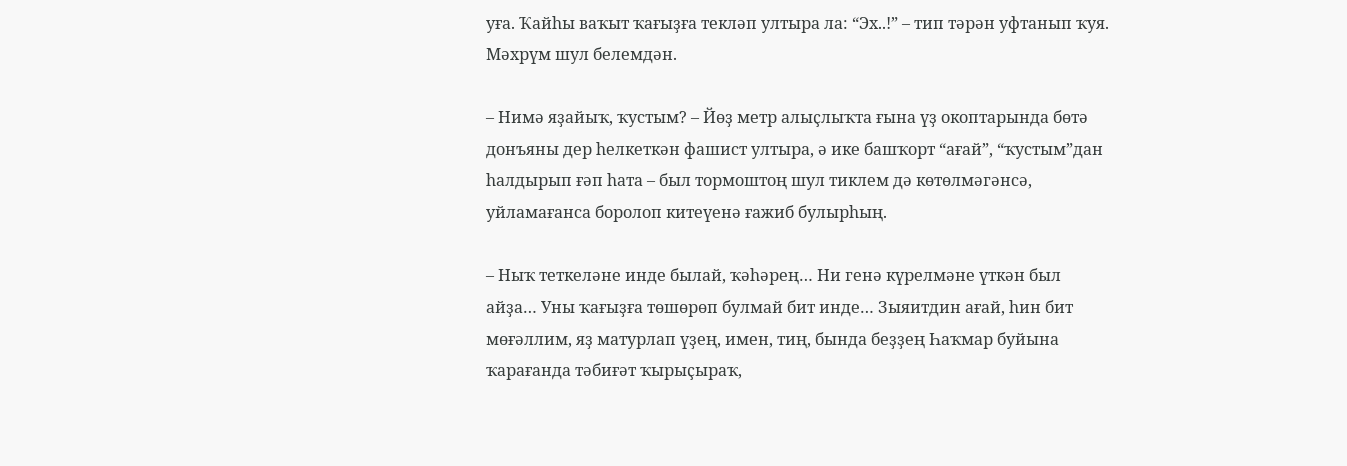уға. Ҡайһы ваҡыт ҡағыҙға текләп ултыра ла: “Эх..!” – тип тәрән уфтанып ҡуя. Мәхрүм шул белемдән.

– Нимә яҙайыҡ, ҡустым? – Йөҙ метр алыҫлыҡта ғына үҙ окоптарында бөтә донъяны дер һелкеткән фашист ултыра, ә ике башҡорт “ағай”, “ҡустым”дан һалдырып ғәп һата – был тормоштоң шул тиклем дә көтөлмәгәнсә, уйламағанса боролоп китеүенә ғажиб булырһың.

– Ныҡ теткеләне инде былай, ҡәһәрең… Ни генә күрелмәне үткән был айҙа… Уны ҡағыҙға төшөрөп булмай бит инде… Зыяитдин ағай, һин бит мөғәллим, яҙ матурлап үҙең, имен, тиң, бында беҙҙең Һаҡмар буйына ҡарағанда тәбиғәт ҡырыҫыраҡ,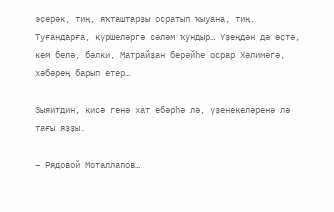эҫерәк, тиң, яҡташтарҙы осратып ҡыуана, тиң. Туғандарға, күршеләргә сәләм ҡундыр… Үҙеңдән дә өҫтә, кем белә, бәлки, Матрайҙан берәйһе осрар Хәлимәгә, хәбәрең барып етер…

Зыяитдин, кисә генә хат ебәрһә лә, үҙенекеләренә лә тағы яҙҙы.

– Рядовой Моталлапов…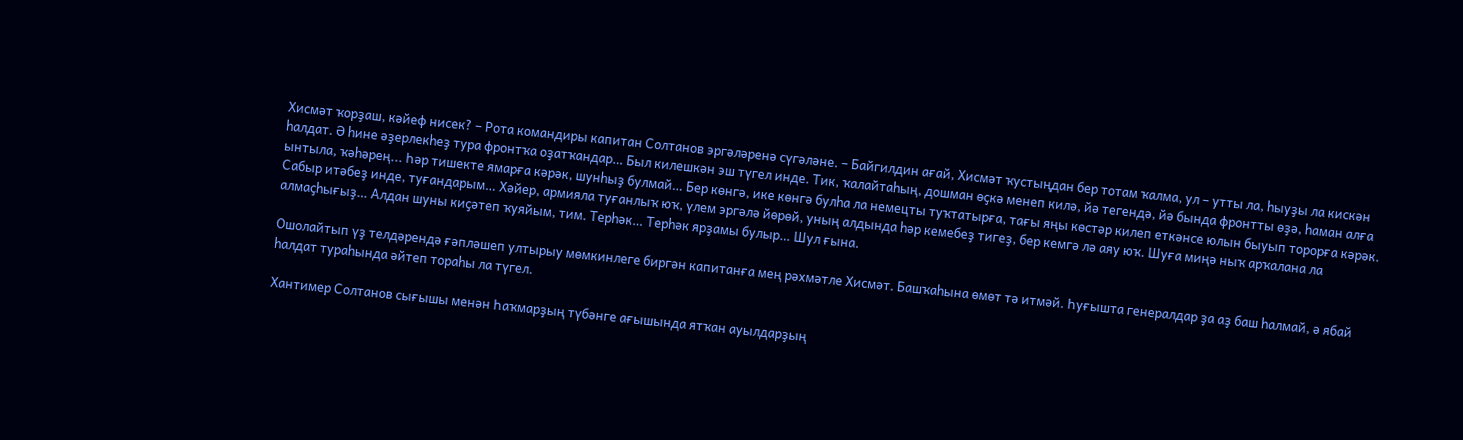Хисмәт ҡорҙаш, кәйеф нисек? – Рота командиры капитан Солтанов эргәләренә сүгәләне. – Байгилдин ағай, Хисмәт ҡустыңдан бер тотам ҡалма, ул – утты ла, һыуҙы ла кискән һалдат. Ә һине әҙерлекһеҙ тура фронтҡа оҙатҡандар… Был килешкән эш түгел инде. Тик, ҡалайтаһың, дошман өҫкә менеп килә, йә тегендә, йә бында фронтты өҙә, һаман алға ынтыла, ҡәһәрең... Һәр тишекте ямарға кәрәк, шунһыҙ булмай… Бер көнгә, ике көнгә булһа ла немецты туҡтатырға, тағы яңы көстәр килеп еткәнсе юлын быуып торорға кәрәк. Сабыр итәбеҙ инде, туғандарым… Хәйер, армияла туғанлыҡ юҡ, үлем эргәлә йөрөй, уның алдында һәр кемебеҙ тигеҙ, бер кемгә лә аяу юҡ. Шуға миңә ныҡ арҡалана ла алмаҫһығыҙ… Алдан шуны киҫәтеп ҡуяйым, тим. Терһәк… Терһәк ярҙамы булыр… Шул ғына.

Ошолайтып үҙ телдәрендә ғәпләшеп ултырыу мөмкинлеге биргән капитанға мең рәхмәтле Хисмәт. Башҡаһына өмөт тә итмәй. Һуғышта генералдар ҙа аҙ баш һалмай, ә ябай һалдат тураһында әйтеп тораһы ла түгел.

Хантимер Солтанов сығышы менән Һаҡмарҙың түбәнге ағышында ятҡан ауылдарҙың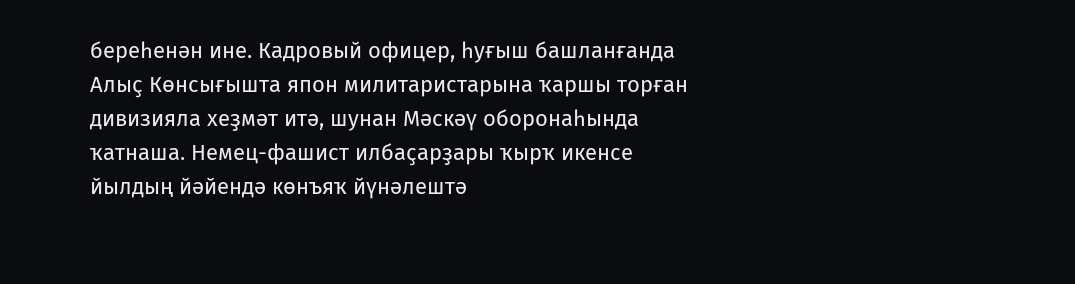береһенән ине. Кадровый офицер, һуғыш башланғанда Алыҫ Көнсығышта япон милитаристарына ҡаршы торған дивизияла хеҙмәт итә, шунан Мәскәү оборонаһында ҡатнаша. Немец-фашист илбаҫарҙары ҡырҡ икенсе йылдың йәйендә көнъяҡ йүнәлештә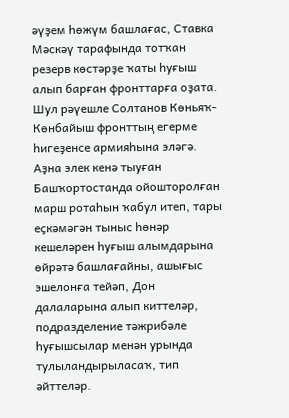әүҙем һөжүм башлағас, Ставка Мәскәү тарафында тотҡан резерв көстәрҙе ҡаты һуғыш алып барған фронттарға оҙата. Шул рәүешле Солтанов Көньяҡ-Көнбайыш фронттың егерме һигеҙенсе армияһына эләгә. Аҙна элек кенә тыуған Башҡортостанда ойошторолған марш ротаһын ҡабул итеп, тары еҫкәмәгән тыныс һөнәр кешеләрен һуғыш алымдарына өйрәтә башлағайны, ашығыс эшелонға тейәп, Дон далаларына алып киттеләр, подразделение тәжрибәле һуғышсылар менән урында тулыландырыласаҡ, тип әйттеләр.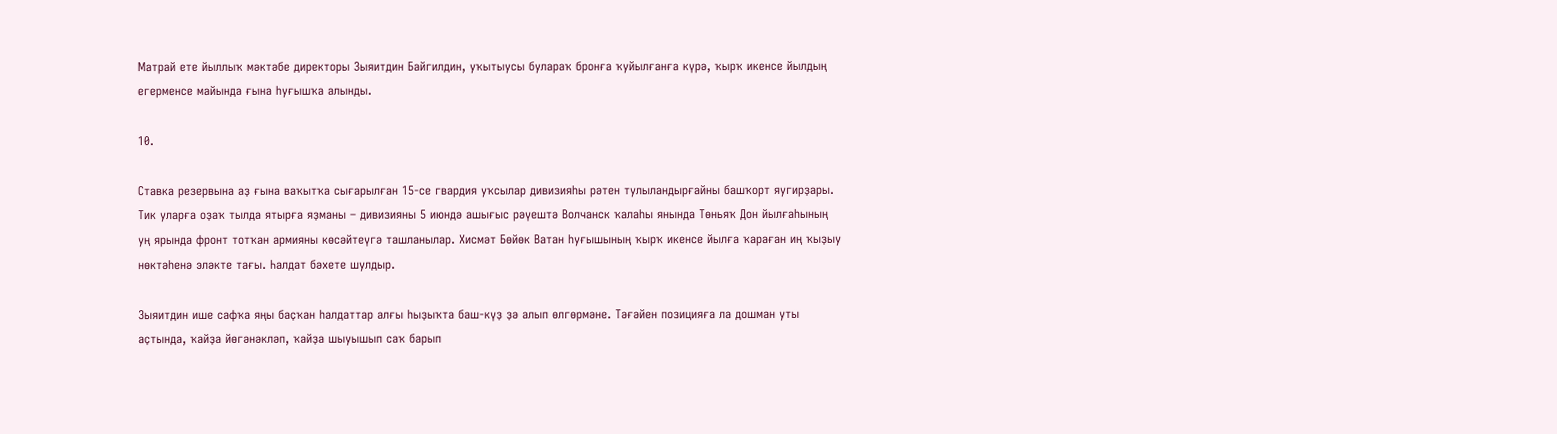Матрай ете йыллыҡ мәктәбе директоры Зыяитдин Байгилдин, уҡытыусы булараҡ бронға ҡуйылғанға күрә, ҡырҡ икенсе йылдың егерменсе майында ғына һуғышҡа алынды.

10.

Ставка резервына аҙ ғына ваҡытҡа сығарылған 15-се гвардия уҡсылар дивизияһы рәтен тулыландырғайны башҡорт яугирҙары. Тик уларға оҙаҡ тылда ятырға яҙманы – дивизияны 5 июндә ашығыс рәүештә Волчанск ҡалаһы янында Төньяҡ Дон йылғаһының уң ярында фронт тотҡан армияны көсәйтеүгә ташланылар. Хисмәт Бөйөк Ватан һуғышының ҡырҡ икенсе йылға ҡараған иң ҡыҙыу нөктәһенә эләкте тағы. Һалдат бәхете шулдыр.

Зыяитдин ише сафҡа яңы баҫҡан һалдаттар алғы һыҙыҡта баш-күҙ ҙә алып өлгөрмәне. Тәғәйен позицияға ла дошман уты аҫтында, ҡайҙа йөгәнәкләп, ҡайҙа шыуышып саҡ барып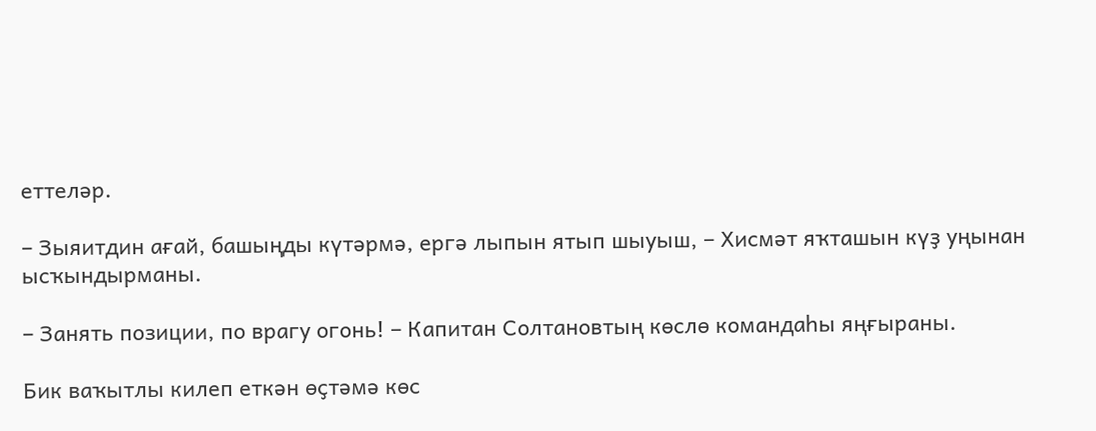еттеләр.

– Зыяитдин ағай, башыңды күтәрмә, ергә лыпын ятып шыуыш, – Хисмәт яҡташын күҙ уңынан ысҡындырманы.

– Занять позиции, по врагу огонь! – Капитан Солтановтың көслө командаһы яңғыраны.

Бик ваҡытлы килеп еткән өҫтәмә көс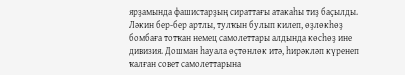ярҙамында фашистарҙың сираттағы атакаһы тиҙ баҫылды. Ләкин бер-бер артлы, тулҡын булып килеп, өҙлөкһөҙ бомбаға тотҡан немец самолеттары алдында көсһөҙ ине дивизия. Дошман һауала өҫтөнлөк итә, һирәкләп күренеп ҡалған совет самолеттарына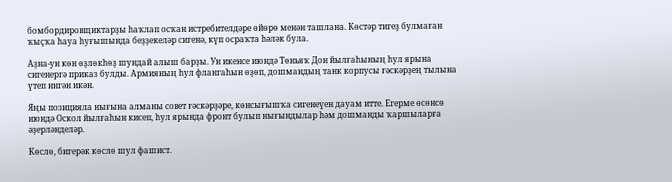бомбордировщиктарҙы һаҡлап осҡан истребителдәре өйөрө менән ташлана. Көстәр тигеҙ булмаған ҡыҫҡа һауа һуғышында беҙҙекеләр сигенә, күп осраҡта һәләк була.

Аҙна-ун көн өҙлөкһөҙ шундай алыш барҙы. Ун икенсе июндә Төньяҡ Дон йылғаһының һул ярына сигенергә приказ булды. Армияның һул флангаһын өҙөп, дошмандың танк корпусы ғәскәрҙең тылына үтеп ингән икән.

Яңы позицияла нығына алманы совет ғәскәрҙәре, көнсығышҡа сигенеүен дауам итте. Егерме өсөнсө июндә Оскол йылғаһын кисеп, һул ярында фронт булып нығындылар һәм дошманды ҡаршыларға әҙерләнделәр.

Көслө, бигерәк көслө шул фашист.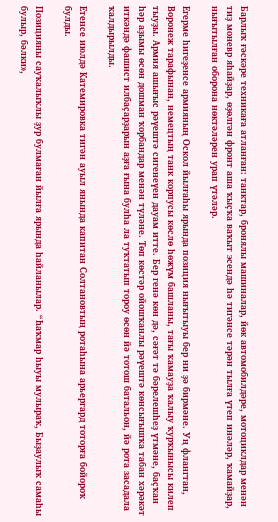Барлыҡ ғәскәре техникаға атланған: танктар, бронялы машиналар, йөк автомобилдәре, мотоциклдар менән тиҙ моневр яһайҙар, өҙөлгән фронт аша ҡыҫҡа ваҡыт эсендә һә тигәнсе тәрән тылға үтеп инәләр, ҡамайҙар, нығытылған оборона нөктәләрен урап үтәләр.

Егерме һигеҙенсе армияның Оскол йылғаһы ярында позиция нығытыуы бер ни ҙә бирмәне. Уң флангтан, Воронеж тарафынан, немецтың танк корпусы көслө һөжүм башланы, тағы ҡамауҙа ҡалыу ҡурҡынысы килеп тыуҙы. Армия ашығыс рәүештә сигенеүен дауам итте. Бер генә көн дә, сәғәт тә бәрелешһеҙ үтмәне, баҫҡан һәр аҙымы өсөн дошман ҡорбандар менән түләне. Төп көстәр ойошҡанлы рәүештә көнсығышҡа табан хәрәкәт иткәндә фашист илбаҫарҙарын аҙға ғына булһа ла туҡтатып тороу өсөн йә тотош батальон, йә рота засадала ҡалдырылды.

Етенсе июлдә Катемировка тигән ауыл янында капитан Солтановтың ротаһына арьергард тоторға бойороҡ булды.

Позицияны сауҡалыҡлы ҙур булмаған йылға ярында һайланылар. “Һаҡмар һыуы мулыраҡ, Быҙаулыҡ самаһы булыр, бәлки»,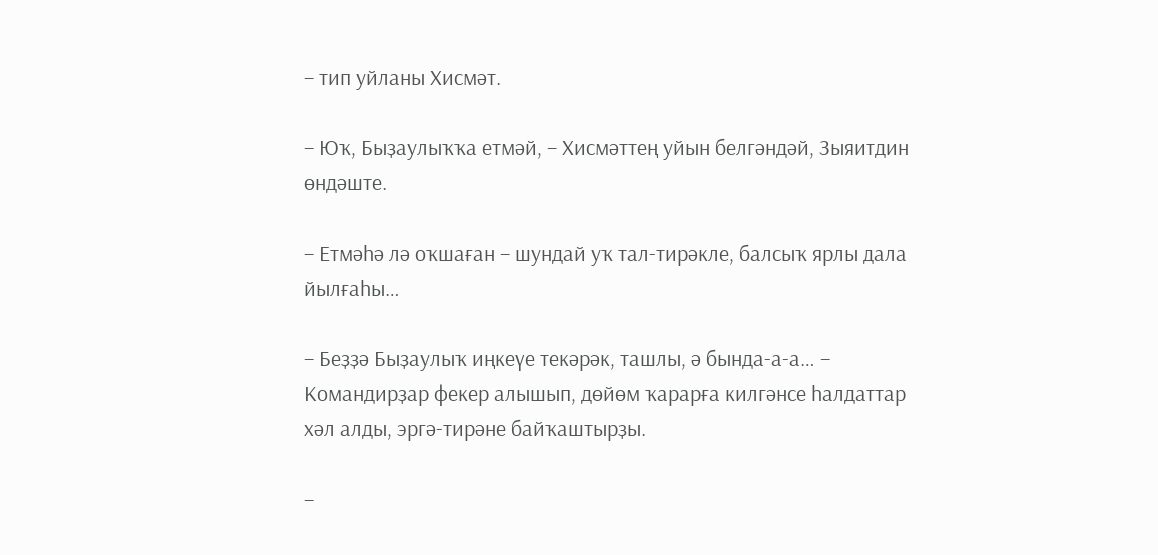– тип уйланы Хисмәт.

– Юҡ, Быҙаулыҡҡа етмәй, – Хисмәттең уйын белгәндәй, Зыяитдин өндәште.

– Етмәһә лә оҡшаған – шундай уҡ тал-тирәкле, балсыҡ ярлы дала йылғаһы…

– Беҙҙә Быҙаулыҡ иңкеүе текәрәк, ташлы, ә бында-а-а… – Командирҙар фекер алышып, дөйөм ҡарарға килгәнсе һалдаттар хәл алды, эргә-тирәне байҡаштырҙы.

–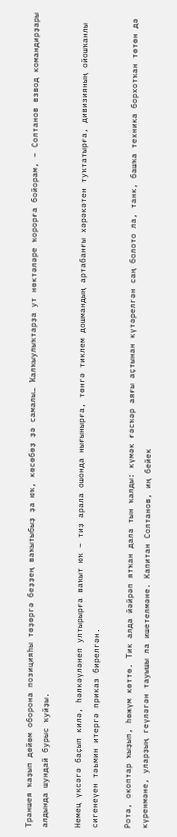Траншея ҡаҙып дөйөм оборона позицияһы төҙөргә беҙҙең ваҡытыбыҙ ҙа юҡ, көсөбөҙ ҙә самалы… Ҡалҡыулыҡтарҙа ут нөктәләре ҡорорға бойорам, – Солтанов взвод командирҙары алдында шундай бурыс ҡуйҙы.

Немец үксәгә баҫып килә, һәлкәүләнеп ултырырға ваҡыт юҡ – тиҙ арала ошонда нығынырға, төнгә тиклем дошмандың артабанғы хәрәкәтен туҡтатырға, дивизияның ойошҡанлы сигенеүен тәьмин итергә приказ бирелгән.

Рота, окоптар ҡыҙып, һөжүм көттө. Тик алда йәйрәп ятҡан дала тын ҡалды: күмәк ғәсҡәр аяғы аҫтынан күтәрелгән саң болото ла, танк, башҡа техника борхотҡан төтөн дә күренмәне, уларҙың геүләгән тауышы ла ишетелмәне. Капитан Солтанов, иң бейек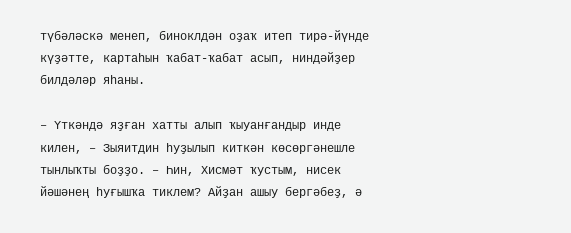түбәләскә менеп, биноклдән оҙаҡ итеп тирә-йүнде күҙәтте, картаһын ҡабат-ҡабат асып, ниндәйҙер билдәләр яһаны.

– Үткәндә яҙған хатты алып ҡыуанғандыр инде килен, – Зыяитдин һуҙылып киткән көсөргәнешле тынлыҡты боҙҙо. – Һин, Хисмәт ҡустым, нисек йәшәнең һуғышҡа тиклем? Айҙан ашыу бергәбеҙ, ә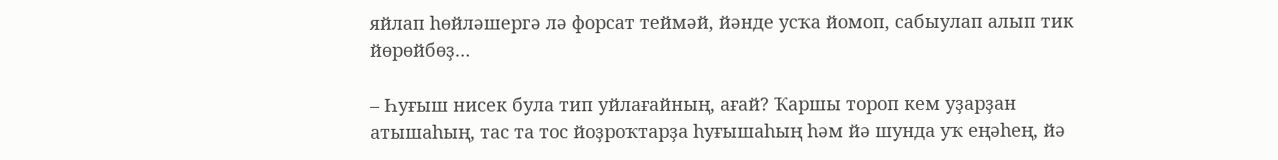яйлап һөйләшергә лә форсат теймәй, йәнде усҡа йомоп, сабыулап алып тик йөрөйбөҙ…

– Һуғыш нисек була тип уйлағайның, ағай? Ҡаршы тороп кем уҙарҙан атышаһың, тас та тос йоҙроҡтарҙа һуғышаһың һәм йә шунда уҡ еңәһең, йә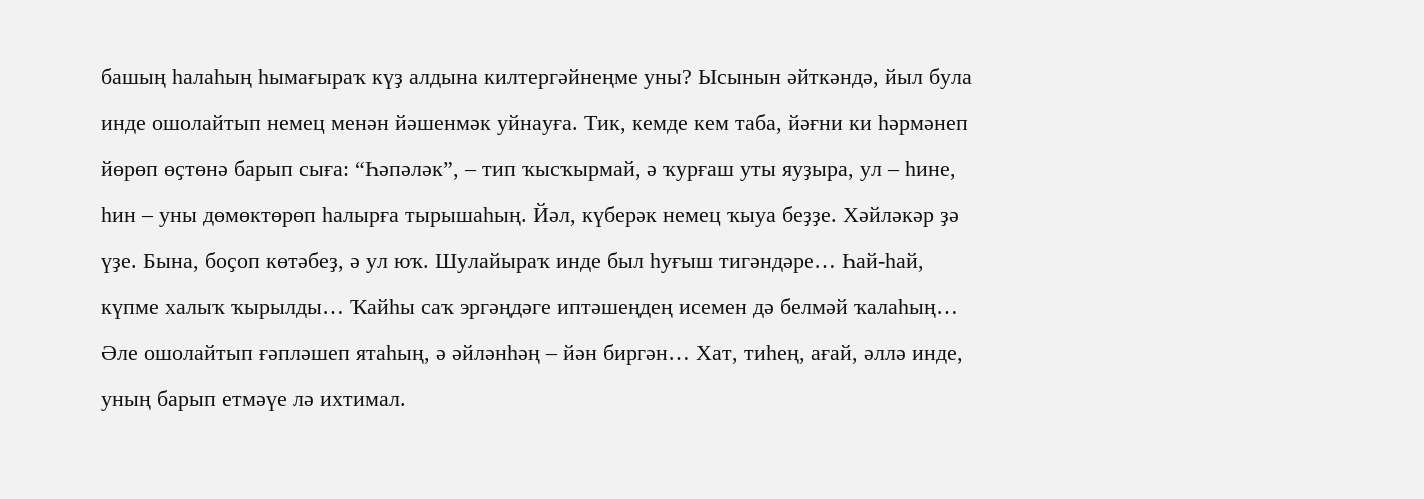башың һалаһың һымағыраҡ күҙ алдына килтергәйнеңме уны? Ысынын әйткәндә, йыл була инде ошолайтып немец менән йәшенмәк уйнауға. Тик, кемде кем таба, йәғни ки һәрмәнеп йөрөп өҫтөнә барып сыға: “Һәпәләк”, – тип ҡысҡырмай, ә ҡурғаш уты яуҙыра, ул – һине, һин – уны дөмөктөрөп һалырға тырышаһың. Йәл, күберәк немец ҡыуа беҙҙе. Хәйләкәр ҙә үҙе. Бына, боҫоп көтәбеҙ, ә ул юҡ. Шулайыраҡ инде был һуғыш тигәндәре… Һай-һай, күпме халыҡ ҡырылды… Ҡайһы саҡ эргәңдәге иптәшеңдең исемен дә белмәй ҡалаһың… Әле ошолайтып ғәпләшеп ятаһың, ә әйләнһәң – йән биргән… Хат, тиһең, ағай, әллә инде, уның барып етмәүе лә ихтимал.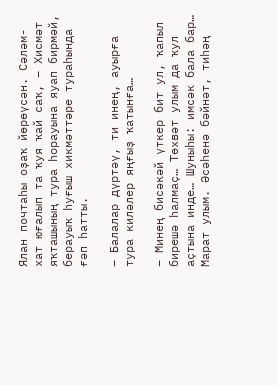Ялан почтаһы оҙаҡ йөрөүсән. Сәләм-хат юғалып та ҡуя ҡай саҡ, – Хисмәт яҡташының тура һорауына яуап бирмәй, берауыҡ һуғыш хикмәттәре тураһында ғәп һатты.

– Балалар дүртәү, ти инең, ауырға тура киләлер яңғыҙ ҡатынға…

– Минең бисәкәй үткер бит ул, ҡапыл бирешә һалмаҫ… Төхвәт улым да ҡул аҫтына инде… Шуныһы: имсәк бала бар… Марат улым. Әсәһенә бәйнәт, тиһәң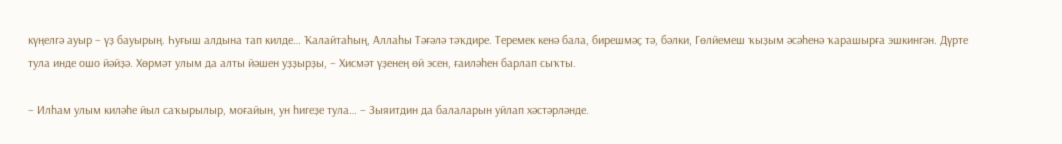күңелгә ауыр – үҙ бауырың. Һуғыш алдына тап килде… Ҡалайтаһың, Аллаһы Тәғәлә тәҡдире. Теремек кенә бала, бирешмәҫ тә, бәлки, Гөлйемеш ҡыҙым әсәһенә ҡарашырға эшкингән. Дүрте тула инде ошо йәйҙә. Хөрмәт улым да алты йәшен уҙҙырҙы, – Хисмәт үҙенең өй эсен, ғаиләһен барлап сыҡты.

– Илһам улым киләһе йыл саҡырылыр, моғайын, ун һигеҙе тула… – Зыяитдин да балаларын уйлап хәстәрләнде.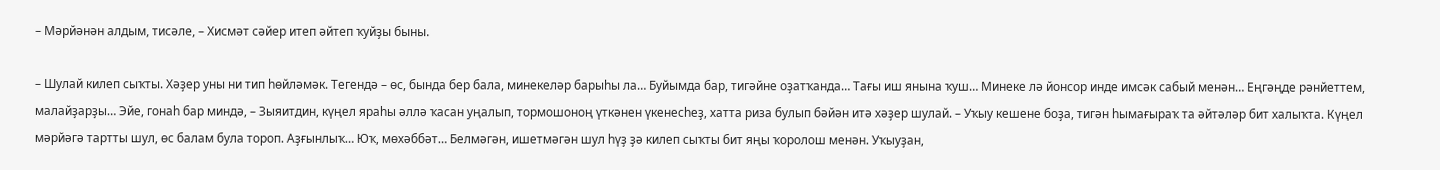– Мәрйәнән алдым, тисәле, – Хисмәт сәйер итеп әйтеп ҡуйҙы быны.

– Шулай килеп сыҡты. Хәҙер уны ни тип һөйләмәк. Тегендә – өс, бында бер бала, минекеләр барыһы ла… Буйымда бар, тигәйне оҙатҡанда… Тағы иш янына ҡуш… Минеке лә йонсор инде имсәк сабый менән… Еңгәңде рәнйеттем, малайҙарҙы… Эйе, гонаһ бар миндә, – Зыяитдин, күңел яраһы әллә ҡасан уңалып, тормошоноң үткәнен үкенесһеҙ, хатта риза булып бәйән итә хәҙер шулай. – Уҡыу кешене боҙа, тигән һымағыраҡ та әйтәләр бит халыҡта. Күңел мәрйәгә тартты шул, өс балам була тороп. Аҙғынлыҡ… Юҡ, мөхәббәт… Белмәгән, ишетмәгән шул һүҙ ҙә килеп сыҡты бит яңы ҡоролош менән. Уҡыуҙан,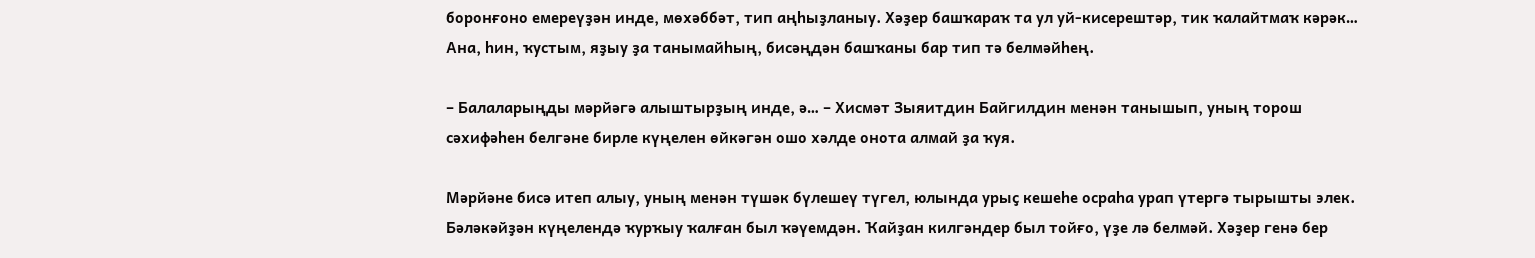боронғоно емереүҙән инде, мөхәббәт, тип аңһыҙланыу. Хәҙер башҡараҡ та ул уй-кисерештәр, тик ҡалайтмаҡ кәрәк… Ана, һин, ҡустым, яҙыу ҙа танымайһың, бисәңдән башҡаны бар тип тә белмәйһең.

– Балаларыңды мәрйәгә алыштырҙың инде, ә… – Хисмәт Зыяитдин Байгилдин менән танышып, уның торош сәхифәһен белгәне бирле күңелен өйкәгән ошо хәлде онота алмай ҙа ҡуя.

Мәрйәне бисә итеп алыу, уның менән түшәк бүлешеү түгел, юлында урыҫ кешеһе осраһа урап үтергә тырышты элек. Бәләкәйҙән күңелендә ҡурҡыу ҡалған был ҡәүемдән. Ҡайҙан килгәндер был тойғо, үҙе лә белмәй. Хәҙер генә бер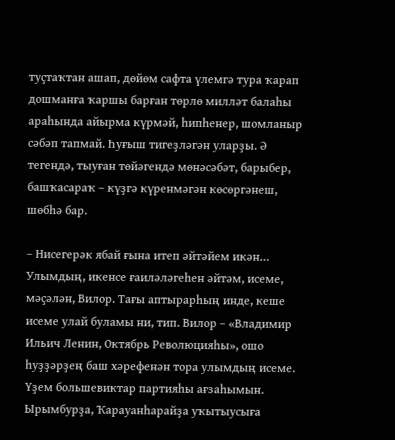туҫтаҡтан ашап, дөйөм сафта үлемгә тура ҡарап дошманға ҡаршы барған төрлө милләт балаһы араһында айырма күрмәй, һипһенер, шомланыр сәбәп тапмай. Һуғыш тигеҙләгән уларҙы. Ә тегендә, тыуған төйәгендә мөнәсәбәт, барыбер, башҡасараҡ – күҙгә күренмәгән көсөргәнеш, шөбһә бар.

– Нисегерәк ябай ғына итеп әйтәйем икән… Улымдың, икенсе ғаиләләгеһен әйтәм, исеме, мәҫәлән, Вилор. Тағы аптырарһың инде, кеше исеме улай буламы ни, тип. Вилор – «Владимир Ильич Ленин, Октябрь Революцияһы», ошо һуҙҙәрҙең баш хәрефенән тора улымдың исеме. Үҙем большевиктар партияһы ағзаһымын. Ырымбурҙа, Ҡарауанһарайҙа уҡытыусыға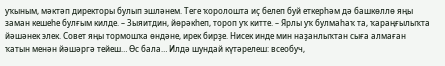уҡыным, мәктәп директоры булып эшләнем. Теге ҡоролошта иҫ белеп буй еткерһәм дә башкөллө яңы заман кешеһе булғым килде. – Зыяитдин, йөрәкһеп, тороп уҡ китте. – Ярлы уҡ булмаһаҡ та, ҡараңғылыҡта йәшәнек элек. Совет яңы тормошҡа өндәне, ирек бирҙе. Нисек инде мин наҙанлыҡтан сыға алмаған ҡатын менән йәшәргә тейеш… Өс бала… Илдә шундай күтәрелеш: всеобуч,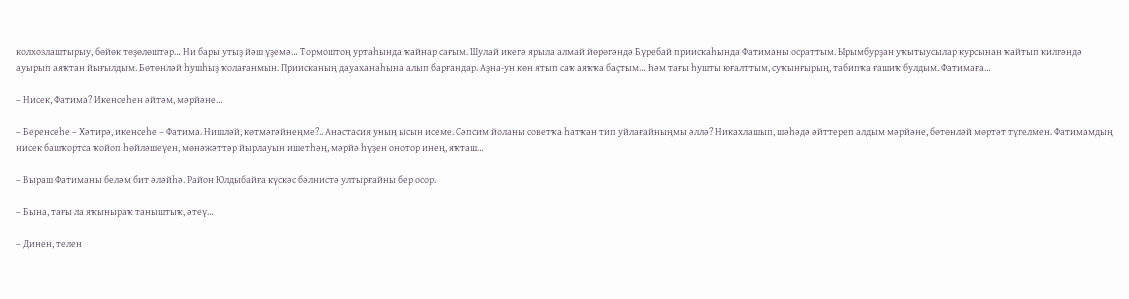колхозлаштырыу, бөйөк төҙөлөштәр… Ни бары утыҙ йәш үҙемә… Тормоштоң уртаһында ҡайнар сағым. Шулай икегә ярыла алмай йөрөгәндә Бүребай приискаһында Фатиманы осраттым. Ырымбурҙан уҡытыусылар курсынан ҡайтып килгәндә ауырып аяҡтан йығылдым. Бөтөнләй һушһыҙ ҡолағанмын. Приисканың дауаханаһына алып барғандар. Аҙна-ун көн ятып саҡ аяҡҡа баҫтым… Һәм тағы һушты юғалттым, суҡынғырың, табипҡа ғашиҡ булдым. Фатимаға…

– Нисек, Фатима? Икенсеһен әйтәм, мәрйәне…

– Беренсеһе – Хәтирә, икенсеһе – Фатима. Нишләй, көтмәгәйнеңме?.. Анастасия уның ысын исеме. Сәпсим йоланы советҡа һатҡан тип уйлағайныңмы әллә? Никахлашып, шәһәдә әйттереп алдым мәрйәне, бөтөнләй мөртәт түгелмен. Фатимамдың нисек башҡортса ҡойоп һөйләшеүен, мөнәжәттәр йырлауын ишетһәң, мәрйә һүҙен онотор инең, яҡташ…

– Выраш Фатиманы беләм бит әләйһә. Район Юлдыбайға күскәс бәлнистә ултырғайны бер осор.

– Бына, тағы ла яҡыныраҡ таныштыҡ, әтеү…

– Динен, телен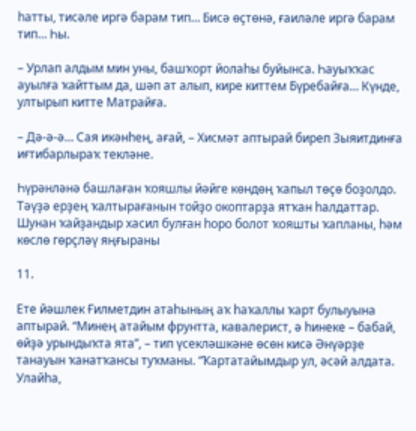һатты, тисәле иргә барам тип… Бисә өҫтөнә, ғаиләле иргә барам тип… Һы.

– Урлап алдым мин уны, башҡорт йолаһы буйынса. Һауыҡҡас ауылға ҡайттым да, шәп ат алып, кире киттем Бүребайға… Күнде, ултырып китте Матрайға.

– Дә-ә-ә… Сая икәнһең, ағай, – Хисмәт аптырай биреп Зыяитдинға иғтибарлыраҡ текләне.

Һүрәнләнә башлаған ҡояшлы йәйге көндөң ҡапыл төҫө боҙолдо. Тәүҙә ерҙең ҡалтырағанын тойҙо окоптарҙа ятҡан һалдаттар. Шунан ҡайҙандыр хасил булған һоро болот ҡояшты ҡапланы, һәм көслө гөрҫләү яңғыраны

11.

Ете йәшлек Ғилметдин атаһының аҡ һаҡаллы ҡарт булыуына аптырай. “Минең атайым фрунтта, кавалерист, ә һинеке – бабай, өйҙә урындыҡта ята”, – тип үсекләшкәне өсөн кисә Әнүәрҙе танауын ҡанатҡансы туҡманы. “Ҡартатайымдыр ул, әсәй алдата. Улайһа,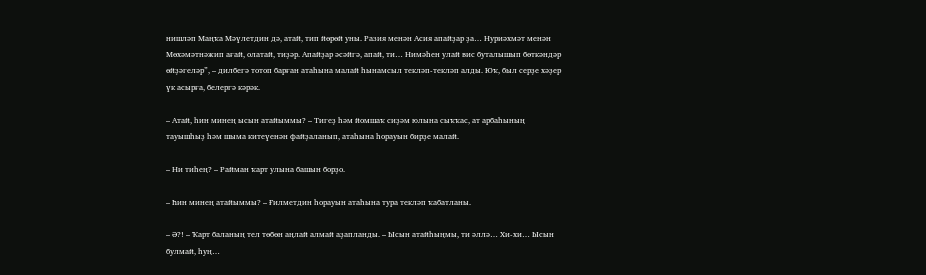нишләп Маңҡа Мәүлетдин дә, атай, тип йөрөй уны. Разия менән Асия апайҙар ҙа… Нуриәхмәт менән Мөхәмәтнәжип ағай, олатай, тиҙәр. Апайҙар әсәйгә, апай, ти… Нимәһен улай вис буталышып бөткәндәр өйҙәгеләр”, – дилбегә тотоп барған атаһына малай һынамсыл текләп-текләп алды. Юҡ, был серҙе хәҙер үк асырға, белергә кәрәк.

– Атай, һин минең ысын атайыммы? – Тигеҙ һәм йомшаҡ сиҙәм юлына сыҡҡас, ат арбаһының тауышһыҙ һәм шыма китеүенән файҙаланып, атаһына һорауын бирҙе малай.

– Ни тиһең? – Райман ҡарт улына башын борҙо.

– Һин минең атайыммы? – Ғилметдин һорауын атаһына тура текләп ҡабатланы.

– Ә?! – Ҡарт баланың тел төбөн аңлай алмай аҙапланды. – Ысын атайһыңмы, ти әллә… Хи-хи… Ысын булмай, һуң…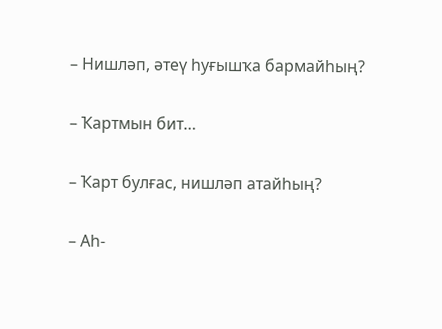– Нишләп, әтеү һуғышҡа бармайһың?

– Ҡартмын бит…

– Ҡарт булғас, нишләп атайһың?

– Аһ-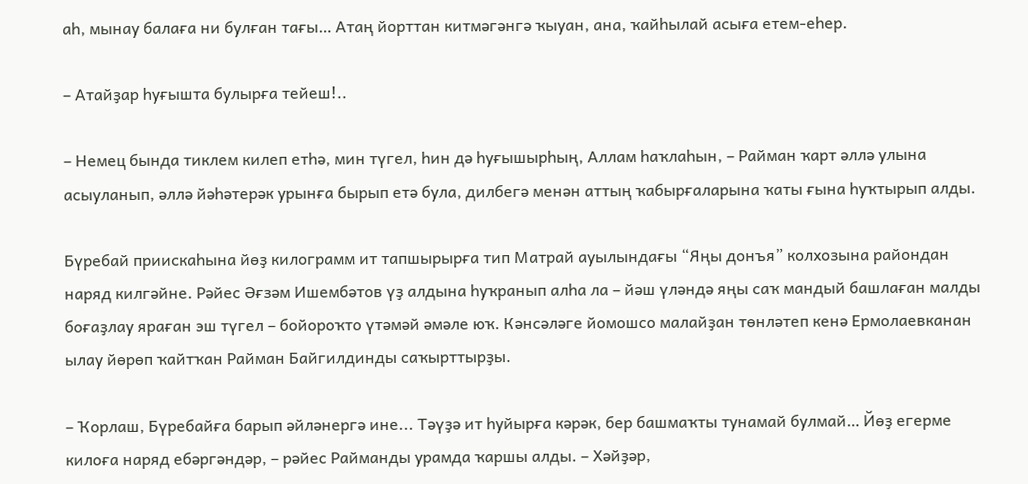аһ, мынау балаға ни булған тағы… Атаң йорттан китмәгәнгә ҡыуан, ана, ҡайһылай асыға етем-еһер.

– Атайҙар һуғышта булырға тейеш!..

– Немец бында тиклем килеп етһә, мин түгел, һин дә һуғышырһың, Аллам һаҡлаһын, – Райман ҡарт әллә улына асыуланып, әллә йәһәтерәк урынға бырып етә була, дилбегә менән аттың ҡабырғаларына ҡаты ғына һуҡтырып алды.

Бүребай приискаһына йөҙ килограмм ит тапшырырға тип Матрай ауылындағы “Яңы донъя” колхозына райондан наряд килгәйне. Рәйес Әғзәм Ишембәтов үҙ алдына һуҡранып алһа ла – йәш үләндә яңы саҡ мандый башлаған малды боғаҙлау яраған эш түгел – бойороҡто үтәмәй әмәле юҡ. Кәнсәләге йомошсо малайҙан төнләтеп кенә Ермолаевканан ылау йөрөп ҡайтҡан Райман Байгилдинды саҡырттырҙы.

– Ҡорлаш, Бүребайға барып әйләнергә ине... Тәүҙә ит һуйырға кәрәк, бер башмаҡты тунамай булмай… Йөҙ егерме килоға наряд ебәргәндәр, – рәйес Райманды урамда ҡаршы алды. – Хәйҙәр,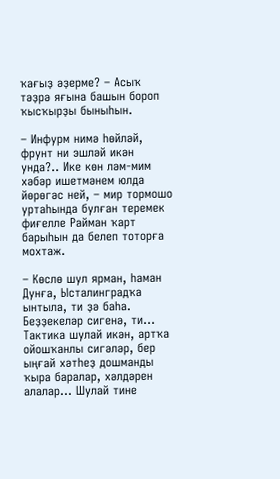ҡағыҙ әҙерме? – Асыҡ тәҙрә яғына башын бороп ҡысҡырҙы быныһын.

– Инфурм нимә һөйләй, фрунт ни эшләй икән унда?.. Ике көн ләм-мим хәбәр ишетмәнем юлда йөрөгәс ней, – мир тормошо уртаһында булған теремек фиғелле Райман ҡарт барыһын да белеп тоторға мохтаж.

– Көслө шул ярман, һаман Дунға, Ысталинградҡа ынтыла, ти ҙә баһа. Беҙҙекеләр сигенә, ти… Тактика шулай икән, артҡа ойошҡанлы сигәләр, бер ыңғай хәтһеҙ дошманды ҡыра баралар, хәлдәрен алалар… Шулай тине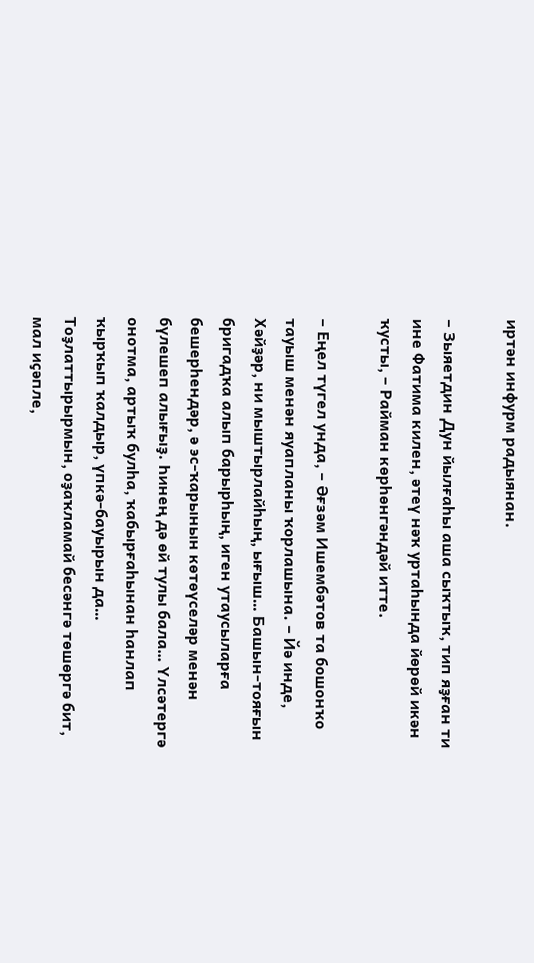иртән инфурм радыянан.

– Зыяетдин Дун йылғаһы аша сыҡтыҡ, тип яҙған ти ине Фатима килен, әтеү нәҡ уртаһында йөрөй икән ҡусты, – Райман көрһөнгәндәй итте.

– Еңел түгел унда, – Әғзәм Ишембәтов та бошонҡо тауыш менән яуапланы ҡорлашына. – Йә инде, Хәйҙәр, ни мыштырлайһың, ығыш… Башын-тояғын бригадҡа алып барырһың, иген утаусыларға бешерһендәр, ә эс-ҡарынын көтөүселәр менән бүлешеп алығыҙ. Һинең дә өй тулы бала… Үлсәтергә онотма, артыҡ булһа, ҡабырғаһынан һанлап ҡырҡып ҡалдыр, үпкә-бауырын да… Тоҙлаттырырмын, оҙаҡламай бесәнгә төшөргә бит, мал иҫәпле,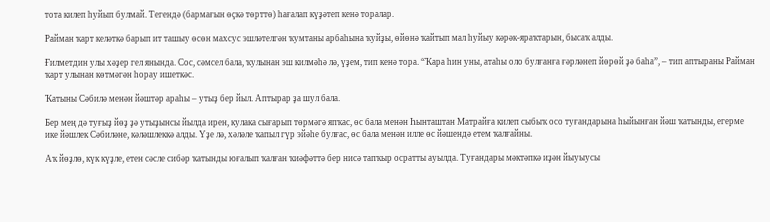тота килеп һуйып булмай. Тегендә (бармағын өҫкә төрттө) һағалап күҙәтеп кенә торалар.

Райман ҡарт келәткә барып ит ташыу өсөн махсус эшләтелгән ҡумтаны арбаһына ҡуйҙы, өйөнә ҡайтып мал һуйыу кәрәк-яраҡтарын, бысаҡ алды.

Ғилметдин улы хәҙер гел янында. Сос, сәмсел бала, ҡулынан эш килмәһә лә, үҙем, тип кенә тора. “Ҡара һин уны, атаһы оло булғанға ғәрләнеп йөрөй ҙә баһа”, – тип аптыраны Райман ҡарт улынан көтмәгән һорау ишеткәс.

Ҡатыны Сәбилә менән йәштәр араһы – утыҙ бер йыл. Аптырар ҙа шул бала.

Бер мең дә туғыҙ йөҙ ҙә утыҙынсы йылда ирен, кулака сығарып төрмәгә япҡас, өс бала менән Һынташтан Матрайға килеп сыбыҡ осо туғандарына һыйынған йәш ҡатынды, егерме ике йәшлек Сәбиләне, кәләшлеккә алды. Үҙе лә, хәләле ҡапыл гүр эйәһе булғас, өс бала менән илле өс йәшендә етем ҡалғайны.

Аҡ йөҙлө, күк күҙле, етен сәсле сибәр ҡатынды юғалып ҡалған ҡиәфәттә бер нисә тапҡыр осратты ауылда. Туғандары мәктәпкә иҙән йыуыусы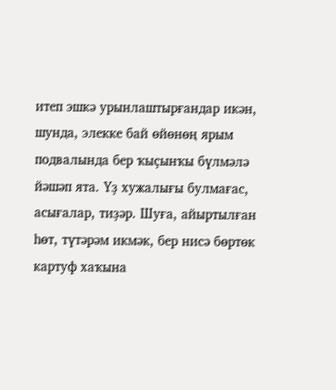итеп эшкә урынлаштырғандар икән, шунда, элекке бай өйөнөң ярым подвалында бер ҡыҫынҡы бүлмәлә йәшәп ята. Үҙ хужалығы булмағас, асығалар, тиҙәр. Шуға, айыртылған һөт, түтәрәм икмәк, бер нисә бөртөк картуф хаҡына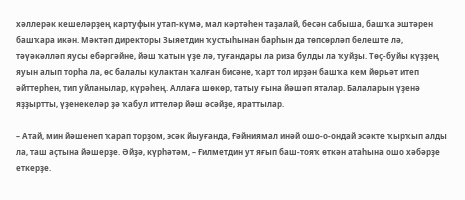хәллерәк кешеләрҙең картуфын утап-күмә, мал кәртәһен таҙалай, бесән сабыша, башҡа эштәрен башҡара икән. Мәктәп директоры Зыяетдин ҡустыһынан барһын да төпсөрләп белеште лә, тәүәкәлләп яусы ебәргәйне, йәш ҡатын үҙе лә, туғандары ла риза булды ла ҡуйҙы. Төҫ-буйы күҙҙең яуын алып торһа ла, өс балалы кулактан ҡалған бисәне, ҡарт тол ирҙән башҡа кем йөрьәт итеп әйттерһен, тип уйланылар, күрәһең. Аллаға шөкөр, татыу ғына йәшәп яталар. Балаларын үҙенә яҙҙыртты, үҙенекеләр ҙә ҡабул иттеләр йәш әсәйҙе, яраттылар.

– Атай, мин йәшенеп ҡарап торҙом, эсәк йыуғанда, Ғәйниямал инәй ошо-о-ондай эсәкте ҡырҡып алды ла, таш аҫтына йәшерҙе. Әйҙә, күрһәтәм, – Ғилметдин ут яғып баш-тояҡ өткән атаһына ошо хәбәрҙе еткерҙе.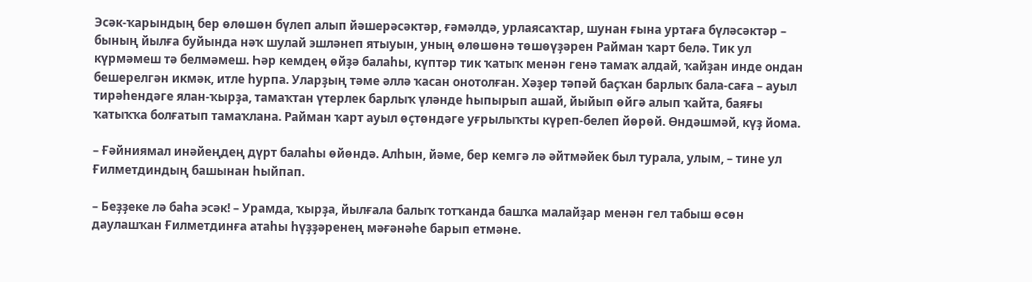Эсәк-ҡарындың бер өлөшөн бүлеп алып йәшерәсәктәр, ғәмәлдә, урлаясаҡтар, шунан ғына уртаға бүләсәктәр – бының йылға буйында нәҡ шулай эшләнеп ятыуын, уның өлөшөнә төшөүҙәрен Райман ҡарт белә. Тик ул күрмәмеш тә белмәмеш. Һәр кемдең өйҙә балаһы, күптәр тик ҡатыҡ менән генә тамаҡ алдай, ҡайҙан инде ондан бешерелгән икмәк, итле һурпа. Уларҙың тәме әллә ҡасан онотолған. Хәҙер тәпәй баҫҡан барлыҡ бала-саға – ауыл тирәһендәге ялан-ҡырҙа, тамаҡтан үтерлек барлыҡ үләнде һыпырып ашай, йыйып өйгә алып ҡайта, баяғы ҡатыҡҡа болғатып тамаҡлана. Райман ҡарт ауыл өҫтөндәге уғрылыҡты күреп-белеп йөрөй. Өндәшмәй, күҙ йома.

– Ғәйниямал инәйеңдең дүрт балаһы өйөндә. Алһын, йәме, бер кемгә лә әйтмәйек был турала, улым, – тине ул Ғилметдиндың башынан һыйпап.

– Беҙҙеке лә баһа эсәк! – Урамда, ҡырҙа, йылғала балыҡ тотҡанда башҡа малайҙар менән гел табыш өсөн даулашҡан Ғилметдинға атаһы һүҙҙәренең мәғәнәһе барып етмәне.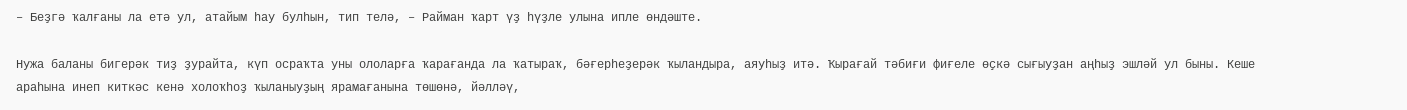– Беҙгә ҡалғаны ла етә ул, атайым һау булһын, тип телә, – Райман ҡарт үҙ һүҙле улына ипле өндәште.

Нужа баланы бигерәк тиҙ ҙурайта, күп осраҡта уны ололарға ҡарағанда ла ҡатыраҡ, бәғерһеҙерәк ҡыландыра, аяуһыҙ итә. Ҡырағай тәбиғи фиғеле өҫкә сығыуҙан аңһыҙ эшләй ул быны. Кеше араһына инеп киткәс кенә холоҡһоҙ ҡыланыуҙың ярамағанына төшөнә, йәлләү,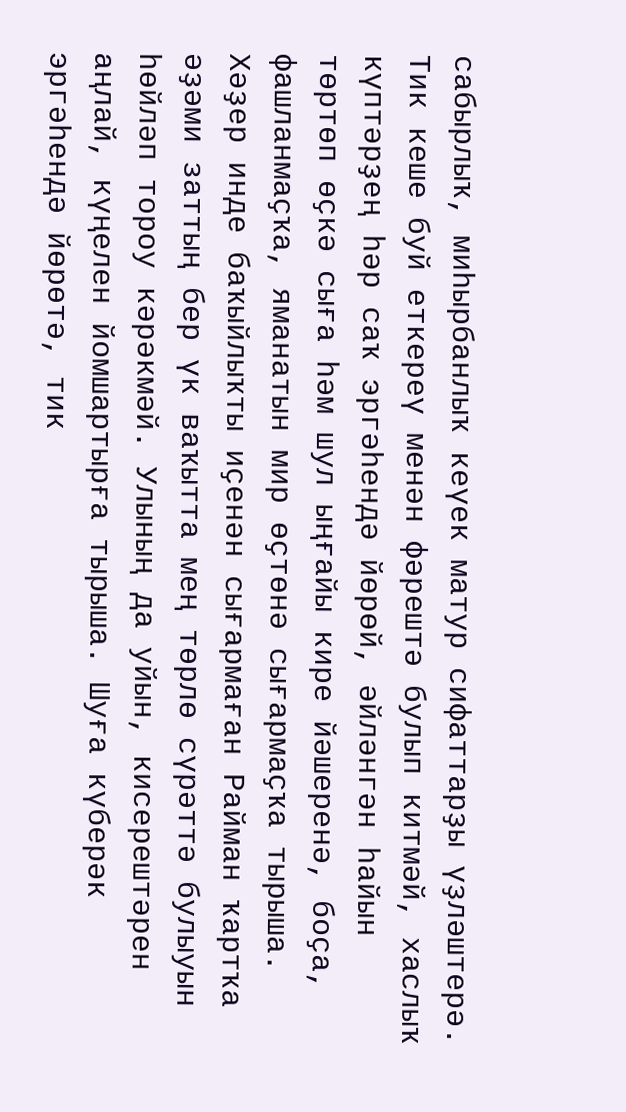сабырлыҡ, миһырбанлыҡ кеүек матур сифаттарҙы үҙләштерә. Тик кеше буй еткереү менән фәрештә булып китмәй, хаслыҡ күптәрҙең һәр саҡ эргәһендә йөрөй, әйләнгән һайын төртөп өҫкә сыға һәм шул ыңғайы кире йәшеренә, боҫа, фашланмаҫҡа, яманатын мир өҫтөнә сығармаҫҡа тырыша. Хәҙер инде баҡыйлыҡты иҫенән сығармаған Райман ҡартҡа әҙәми заттың бер үк ваҡытта мең төрлө сүрәттә булыуын һөйләп тороу кәрәкмәй. Улының да уйын, кисерештәрен аңлай, күңелен йомшартырға тырыша. Шуға күберәк эргәһендә йөрөтә, тик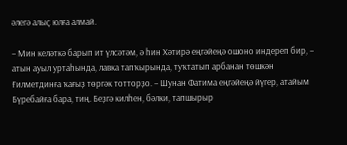әлегә алыҫ юлға алмай.

– Мин келәткә барып ит үлсәтәм, ә һин Хәтирә еңгәйеңә ошоно индереп бир, – атын ауыл уртаһында, лавка тапҡырында, туҡтатып арбанан төшкән Ғилметдинға ҡағыҙ төргәк тотторҙо. – Шунан Фатима еңгәйеңә йүгер, атайым Бүребайға бара, тиң. Беҙгә килһен, бәлки, тапшырыр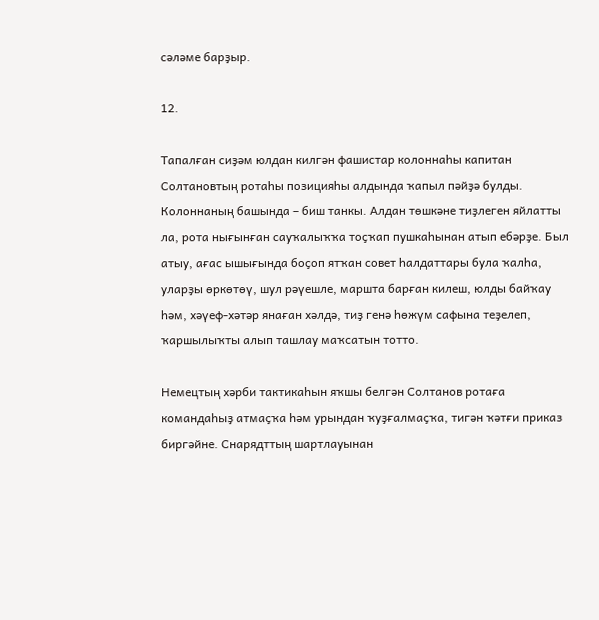сәләме барҙыр.

12.

Тапалған сиҙәм юлдан килгән фашистар колоннаһы капитан Солтановтың ротаһы позицияһы алдында ҡапыл пәйҙә булды. Колоннаның башында – биш танкы. Алдан төшкәне тиҙлеген яйлатты ла, рота нығынған сауҡалыҡҡа тоҫҡап пушкаһынан атып ебәрҙе. Был атыу, ағас ышығында боҫоп ятҡан совет һалдаттары була ҡалһа, уларҙы өркөтөү, шул рәүешле, маршта барған килеш, юлды байҡау һәм, хәүеф-хәтәр янаған хәлдә, тиҙ генә һөжүм сафына теҙелеп, ҡаршылыҡты алып ташлау маҡсатын тотто.

Немецтың хәрби тактикаһын яҡшы белгән Солтанов ротаға командаһыҙ атмаҫҡа һәм урындан ҡуҙғалмаҫҡа, тигән ҡәтғи приказ биргәйне. Снарядттың шартлауынан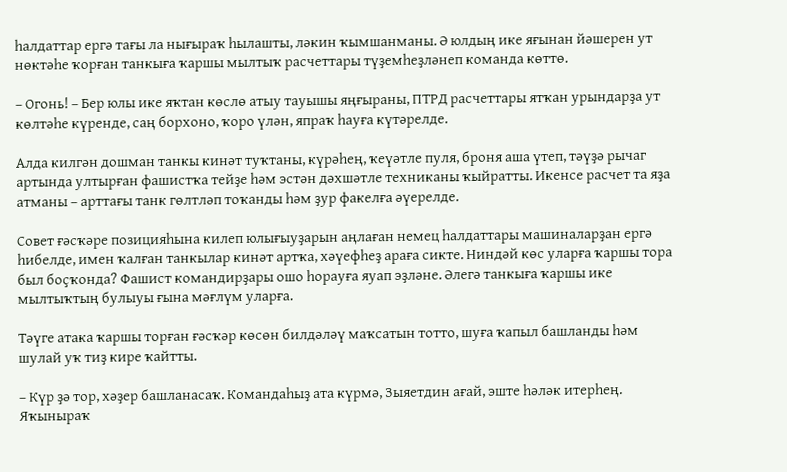һалдаттар ергә тағы ла нығыраҡ һылашты, ләкин ҡымшанманы. Ә юлдың ике яғынан йәшерен ут нөктәһе ҡорған танкыға ҡаршы мылтыҡ расчеттары түҙемһеҙләнеп команда көттө.

– Огонь! – Бер юлы ике яҡтан көслө атыу тауышы яңғыраны, ПТРД расчеттары ятҡан урындарҙа ут көлтәһе күренде, саң борхоно, ҡоро үлән, япраҡ һауға күтәрелде.

Алда килгән дошман танкы кинәт туҡтаны, күрәһең, ҡеүәтле пуля, броня аша үтеп, тәүҙә рычаг артында ултырған фашистҡа тейҙе һәм эстән дәхшәтле техниканы ҡыйратты. Икенсе расчет та яҙа атманы – арттағы танк гөлтләп тоҡанды һәм ҙур факелға әүерелде.

Совет ғәсҡәре позицияһына килеп юлығыуҙарын аңлаған немец һалдаттары машиналарҙан ергә һибелде, имен ҡалған танкылар кинәт артҡа, хәүефһеҙ араға сикте. Ниндәй көс уларға ҡаршы тора был боҫҡонда? Фашист командирҙары ошо һорауға яуап эҙләне. Әлегә танкыға ҡаршы ике мылтыҡтың булыуы ғына мәғлүм уларға.

Тәүге атака ҡаршы торған ғәсҡәр көсөн билдәләү маҡсатын тотто, шуға ҡапыл башланды һәм шулай уҡ тиҙ кире ҡайтты.

– Күр ҙә тор, хәҙер башланасаҡ. Командаһыҙ ата күрмә, Зыяетдин ағай, эште һәләк итерһең. Яҡыныраҡ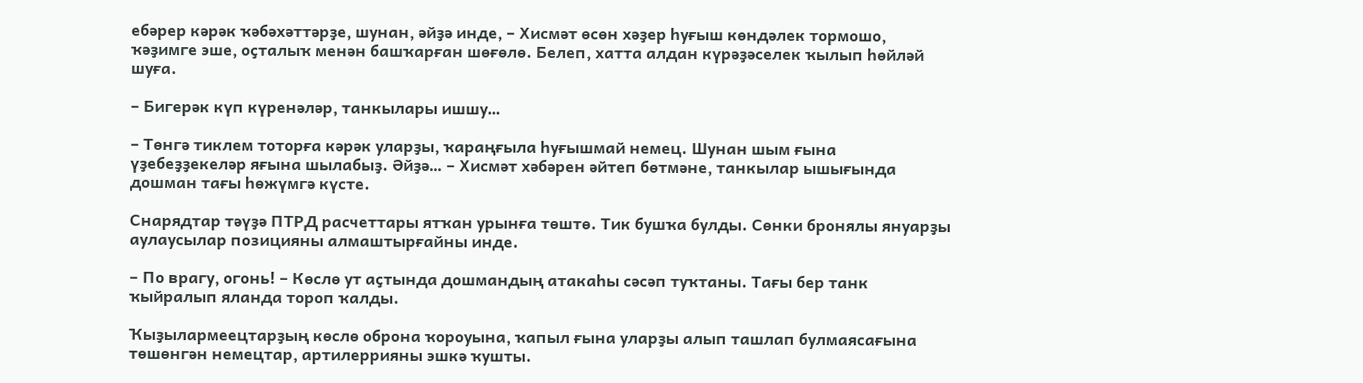ебәрер кәрәк ҡәбәхәттәрҙе, шунан, әйҙә инде, – Хисмәт өсөн хәҙер һуғыш көндәлек тормошо, ҡәҙимге эше, оҫталыҡ менән башҡарған шөғөлө. Белеп, хатта алдан күрәҙәселек ҡылып һөйләй шуға.

– Бигерәк күп күренәләр, танкылары ишшу…

– Төнгә тиклем тоторға кәрәк уларҙы, ҡараңғыла һуғышмай немец. Шунан шым ғына үҙебеҙҙекеләр яғына шылабыҙ. Әйҙә… – Хисмәт хәбәрен әйтеп бөтмәне, танкылар ышығында дошман тағы һөжүмгә күсте.

Снарядтар тәүҙә ПТРД расчеттары ятҡан урынға төштө. Тик бушҡа булды. Сөнки бронялы януарҙы аулаусылар позицияны алмаштырғайны инде.

– По врагу, огонь! – Көслө ут аҫтында дошмандың атакаһы сәсәп туҡтаны. Тағы бер танк ҡыйралып яланда тороп ҡалды.

Ҡыҙылармеецтарҙың көслө оброна ҡороуына, ҡапыл ғына уларҙы алып ташлап булмаясағына төшөнгән немецтар, артилеррияны эшкә ҡушты.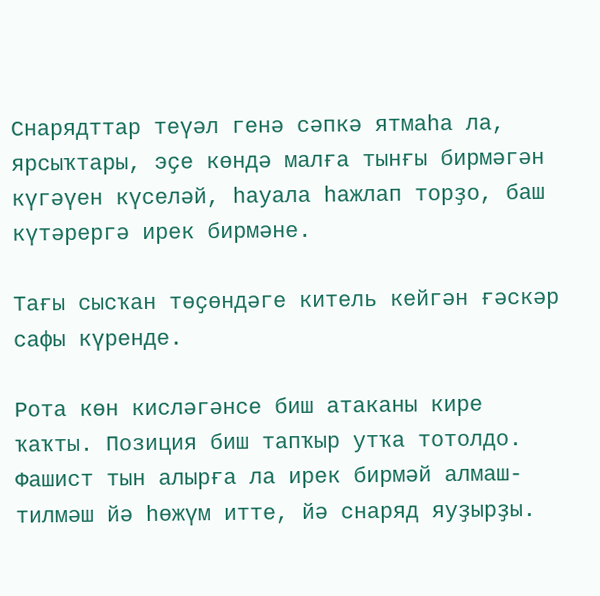Снарядттар теүәл генә сәпкә ятмаһа ла, ярсыҡтары, эҫе көндә малға тынғы бирмәгән күгәүен күселәй, һауала һажлап торҙо, баш күтәрергә ирек бирмәне.

Тағы сысҡан төҫөндәге китель кейгән ғәскәр сафы күренде.

Рота көн кисләгәнсе биш атаканы кире ҡаҡты. Позиция биш тапҡыр утҡа тотолдо. Фашист тын алырға ла ирек бирмәй алмаш-тилмәш йә һөжүм итте, йә снаряд яуҙырҙы.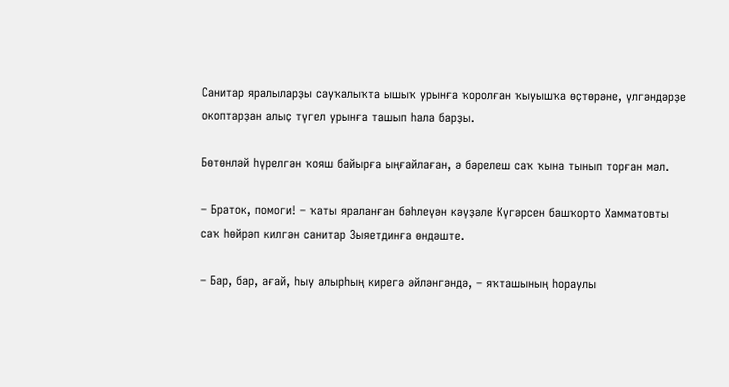Санитар яралыларҙы сауҡалыҡта ышыҡ урынға ҡоролған ҡыуышҡа өҫтөрәне, үлгәндәрҙе окоптарҙан алыҫ түгел урынға ташып һала барҙы.

Бөтөнләй һүрелгән ҡояш байырға ыңғайлаған, ә бәрелеш саҡ ҡына тынып торған мәл.

– Браток, помоги! – ҡаты яраланған бәһлеүән кәүҙәле Күгәрсен башҡорто Хамматовты саҡ һөйрәп килгән санитар Зыяетдинға өндәште.

– Бар, бар, ағай, һыу алырһың кирегә әйләнгәндә, – яҡташының һораулы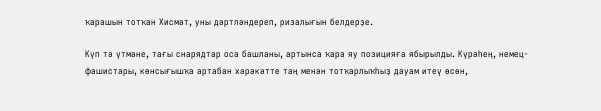ҡарашын тотҡан Хисмәт, уны дәртләндереп, ризалығын белдерҙе.

Күп тә үтмәне, тағы снарядтар оса башланы, артынса ҡара яу позицияға ябырылды. Күрәһең, немец-фашистары, көнсығышҡа артабан хәрәкәтте таң менән тотҡарлыҡһыҙ дауам итеү өсөн,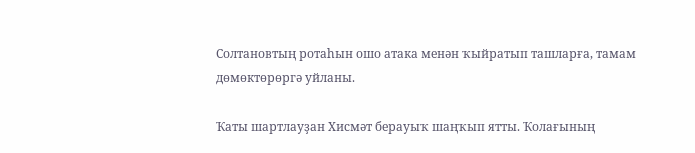Солтановтың ротаһын ошо атака менән ҡыйратып ташларға, тамам дөмөктөрөргә уйланы.

Ҡаты шартлауҙан Хисмәт берауыҡ шаңҡып ятты. Ҡолағының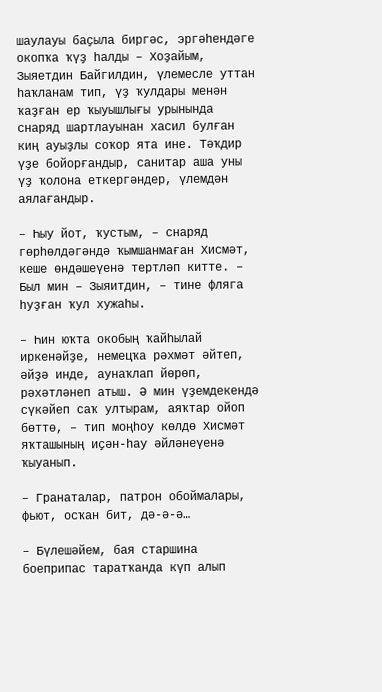шаулауы баҫыла биргәс, эргәһендәге окопҡа ҡүҙ һалды – Хоҙайым, Зыяетдин Байгилдин, үлемесле уттан һаҡланам тип, үҙ ҡулдары менән ҡаҙған ер ҡыуышлығы урынында снаряд шартлауынан хасил булған киң ауыҙлы соҡор ята ине. Тәҡдир үҙе бойорғандыр, санитар аша уны үҙ ҡолона еткергәндер, үлемдән аялағандыр.

– Һыу йот, ҡустым, – снаряд гөрһөлдәгәндә ҡымшанмаған Хисмәт, кеше өндәшеүенә тертләп китте. – Был мин – Зыяитдин, – тине фляга һуҙған ҡул хужаһы.

– Һин юҡта окобың ҡайһылай иркенәйҙе, немецҡа рәхмәт әйтеп, әйҙә инде, аунаҡлап йөрөп, рәхәтләнеп атыш. Ә мин үҙемдекендә сүкәйеп саҡ ултырам, аяҡтар ойоп бөттө, – тип моңһоу көлдө Хисмәт яҡташының иҫән-һау әйләнеүенә ҡыуанып.

– Гранаталар, патрон обоймалары, фьют, осҡан бит, дә-ә-ә…

– Бүлешәйем, бая старшина боеприпас таратҡанда күп алып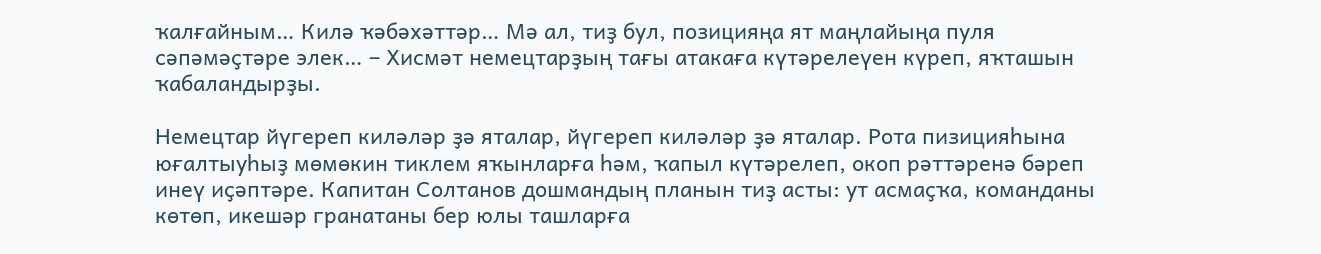ҡалғайным… Килә ҡәбәхәттәр… Мә ал, тиҙ бул, позицияңа ят маңлайыңа пуля сәпәмәҫтәре элек… – Хисмәт немецтарҙың тағы атакаға күтәрелеүен күреп, яҡташын ҡабаландырҙы.

Немецтар йүгереп киләләр ҙә яталар, йүгереп киләләр ҙә яталар. Рота пизицияһына юғалтыуһыҙ мөмөкин тиклем яҡынларға һәм, ҡапыл күтәрелеп, окоп рәттәренә бәреп инеү иҫәптәре. Капитан Солтанов дошмандың планын тиҙ асты: ут асмаҫҡа, команданы көтөп, икешәр гранатаны бер юлы ташларға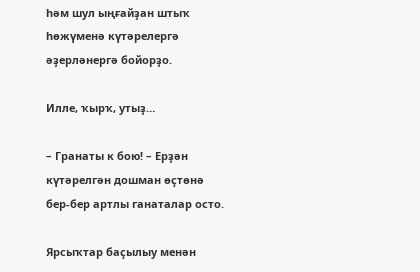һәм шул ыңғайҙан штыҡ һөжүменә күтәрелергә әҙерләнергә бойорҙо.

Илле, ҡырҡ, утыҙ…

– Гранаты к бою! – Ерҙән күтәрелгән дошман өҫтөнә бер-бер артлы ганаталар осто.

Ярсыҡтар баҫылыу менән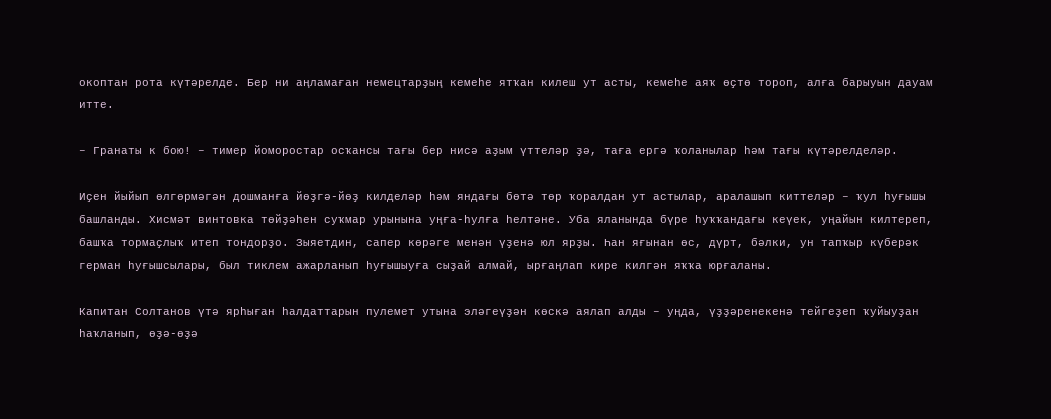окоптан рота күтәрелде. Бер ни аңламаған немецтарҙың кемеһе ятҡан килеш ут асты, кемеһе аяҡ өҫтө тороп, алға барыуын дауам итте.

– Гранаты к бою! – тимер йоморостар осҡансы тағы бер нисә аҙым үттеләр ҙә, таға ергә ҡоланылар һәм тағы күтәрелделәр.

Иҫен йыйып өлгөрмәгән дошманға йөҙгә-йөҙ килделәр һәм яндағы бөтә төр ҡоралдан ут астылар, аралашып киттеләр – ҡул һуғышы башланды. Хисмәт винтовка төйҙәһен суҡмар урынына уңға-һулға һелтәне. Уба яланында бүре һуҡҡандағы кеүек, уңайын килтереп, башҡа тормаҫлыҡ итеп тондорҙо. Зыяетдин, сапер көрәге менән үҙенә юл ярҙы. Һан яғынан өс, дүрт, бәлки, ун тапҡыр күберәк герман һуғышсылары, был тиклем ажарланып һуғышыуға сыҙай алмай, ырғаңлап кире килгән яҡҡа юрғаланы.

Капитан Солтанов үтә ярһыған һалдаттарын пулемет утына эләгеүҙән көскә аялап алды – уңда, үҙҙәренекенә тейгеҙеп ҡуйыуҙан һаҡланып, өҙә-өҙә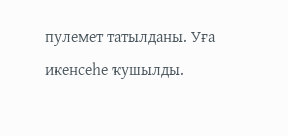пулемет татылданы. Уға икенсеһе ҡушылды.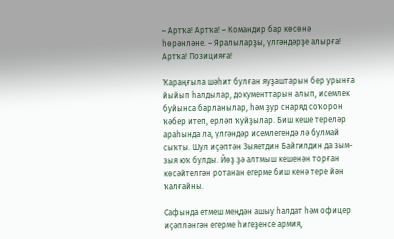– Артҡа! Артҡа! – Командир бар көсөнә һөрәнләне. – Яралыларҙы, үлгәндәрҙе алырға! Артҡа! Позицияға!

Ҡараңғыла шәһит булған яуҙаштарын бер урынға йыйып һалдылар, документтарын алып, исемлек буйынса барланылар, һәм ҙур снаряд соҡорон ҡәбер итеп, ерләп ҡуйҙылар. Биш кеше тереләр араһында ла, үлгәндәр исемлегендә лә булмай сыҡты. Шул иҫәптән Зыяетдин Байгилдин да зым-зыя юҡ булды. Йөҙ ҙә алтмыш кешенән торған көсәйтелгән ротанан егерме биш кенә тере йән ҡалғайны.

Сафында етмеш меңдән ашыу һалдат һәм офицер иҫәпләнгән егерме һигеҙенсе армия,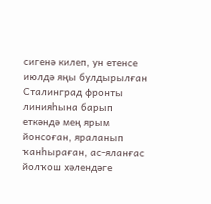сигенә килеп, ун етенсе июлдә яңы булдырылған Сталинград фронты линияһына барып еткәндә мең ярым йонсоған, яраланып ҡанһыраған, ас-яланғас йолҡош хәлендәге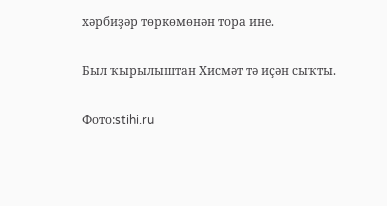хәрбиҙәр төркөмөнән тора ине.

Был ҡырылыштан Хисмәт тә иҫән сыҡты.

Фото:stihi.ru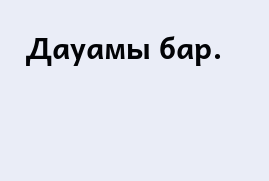Дауамы бар.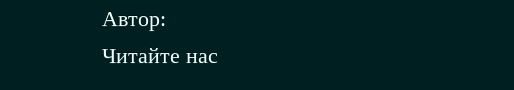Автор:
Читайте нас